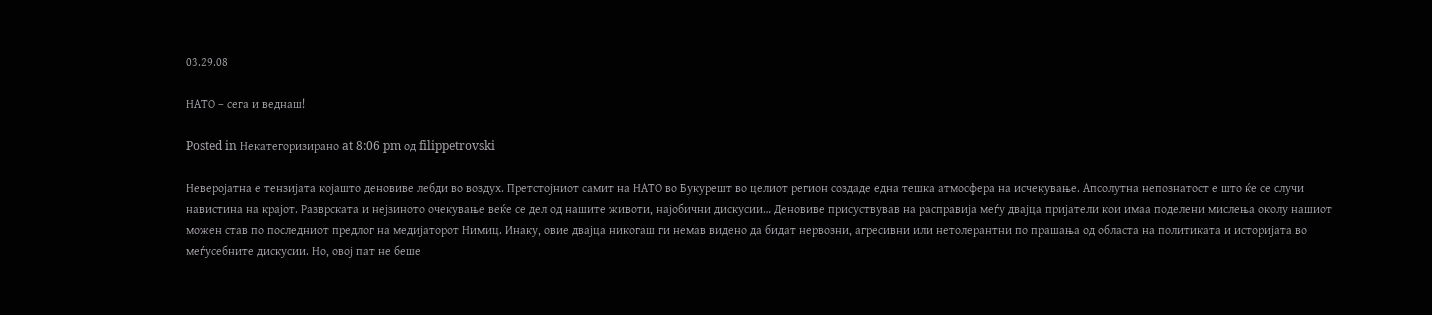03.29.08

НАТО – сега и веднаш!

Posted in Некатегоризирано at 8:06 pm од filippetrovski

Неверојатна е тензијата којашто деновиве лебди во воздух. Претстојниот самит на НАТО во Букурешт во целиот регион создаде една тешка атмосфера на исчекување. Апсолутна непознатост е што ќе се случи навистина на крајот. Разврската и нејзиното очекување веќе се дел од нашите животи, најобични дискусии… Деновиве присуствував на расправија меѓу двајца пријатели кои имаа поделени мислења околу нашиот можен став по последниот предлог на медијаторот Нимиц. Инаку, овие двајца никогаш ги немав видено да бидат нервозни, агресивни или нетолерантни по прашања од областа на политиката и историјата во меѓусебните дискусии. Но, овој пат не беше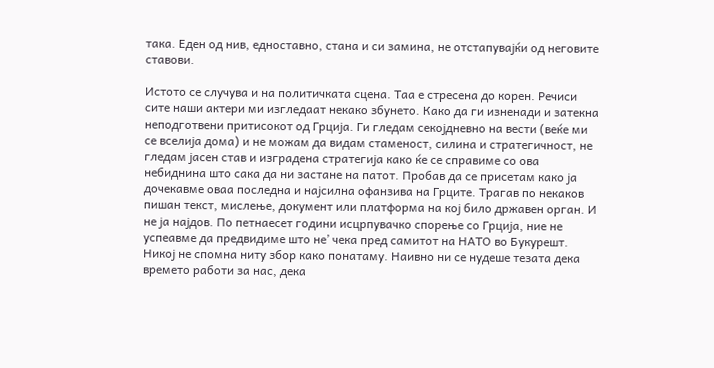така. Еден од нив, едноставно, стана и си замина, не отстапувајќи од неговите ставови.

Истото се случува и на политичката сцена. Таа е стресена до корен. Речиси сите наши актери ми изгледаат некако збунето. Како да ги изненади и затекна неподготвени притисокот од Грција. Ги гледам секојдневно на вести (веќе ми се вселија дома) и не можам да видам стаменост, силина и стратегичност, не гледам јасен став и изградена стратегија како ќе се справиме со ова небиднина што сака да ни застане на патот. Пробав да се присетам како ја дочекавме оваа последна и најсилна офанзива на Грците. Трагав по некаков пишан текст, мислење, документ или платформа на кој било државен орган. И не ја најдов. По петнаесет години исцрпувачко спорење со Грција, ние не успеавме да предвидиме што не’ чека пред самитот на НАТО во Букурешт. Никој не спомна ниту збор како понатаму. Наивно ни се нудеше тезата дека времето работи за нас, дека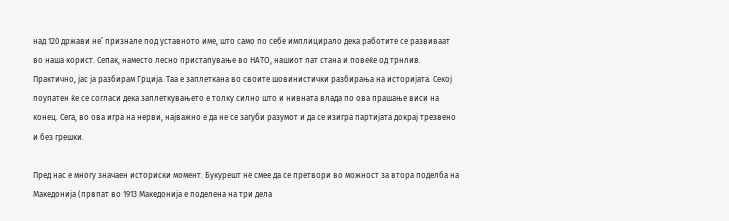над 120 држави не’ признале под уставното име, што само по себе имплицирало дека работите се развиваат во наша корист. Сепак, наместо лесно пристапување во НАТО, нашиот пат стана и повеќе од трнлив. Практично, јас ја разбирам Грција. Таа е заплеткана во своите шовинистички разбирања на историјата. Секој поупатен ќе се согласи дека заплеткувањето е толку силно што и нивната влада по ова прашање виси на конец. Сега, во ова игра на нерви, најважно е да не се загуби разумот и да се изигра партијата докрај трезвено и без грешки.

Пред нас е многу значаен историски момент. Букурешт не смее да се претвори во можност за втора поделба на Македонија (првпат во 1913 Македонија е поделена на три дела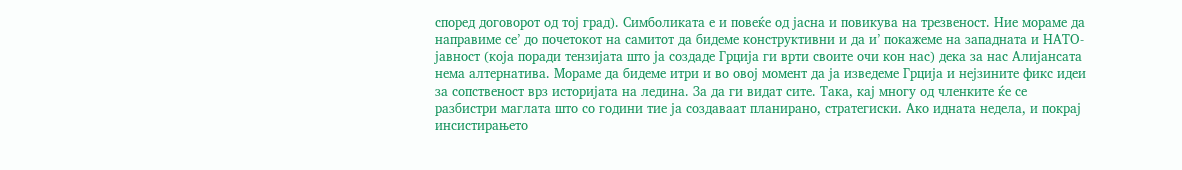според договорот од тој град). Симболиката е и повеќе од јасна и повикува на трезвеност. Ние мораме да направиме се’ до почетокот на самитот да бидеме конструктивни и да и’ покажеме на западната и НАТО-јавност (која поради тензијата што ја создаде Грција ги врти своите очи кон нас) дека за нас Алијансата нема алтернатива. Мораме да бидеме итри и во овој момент да ја изведеме Грција и нејзините фикс идеи за сопственост врз историјата на ледина. За да ги видат сите. Така, кај многу од членките ќе се разбистри маглата што со години тие ја создаваат планирано, стратегиски. Ако идната недела, и покрај инсистирањето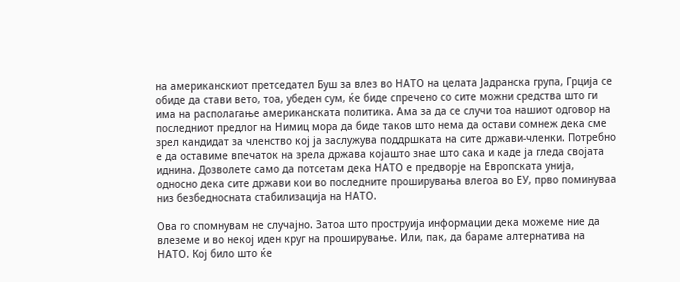на американскиот претседател Буш за влез во НАТО на целата Јадранска група, Грција се обиде да стави вето, тоа, убеден сум, ќе биде спречено со сите можни средства што ги има на располагање американската политика. Ама за да се случи тоа нашиот одговор на последниот предлог на Нимиц мора да биде таков што нема да остави сомнеж дека сме зрел кандидат за членство кој ја заслужува поддршката на сите држави-членки. Потребно е да оставиме впечаток на зрела држава којашто знае што сака и каде ја гледа својата иднина. Дозволете само да потсетам дека НАТО е предворје на Европската унија, односно дека сите држави кои во последните проширувања влегоа во ЕУ, прво поминуваа низ безбедносната стабилизација на НАТО.

Ова го спомнувам не случајно. Затоа што проструија информации дека можеме ние да влеземе и во некој иден круг на проширување. Или, пак, да бараме алтернатива на НАТО. Кој било што ќе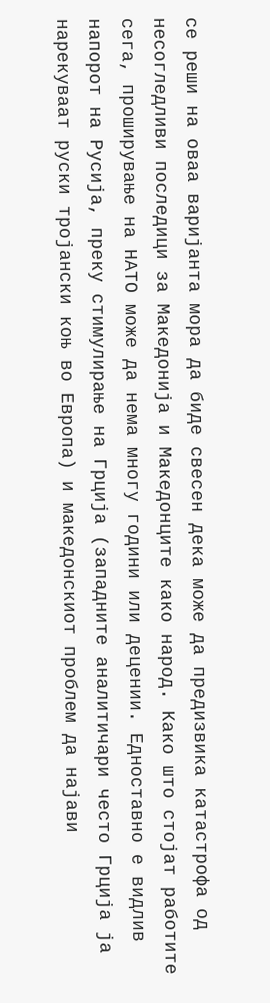се реши на оваа варијанта мора да биде свесен дека може да предизвика катастрофа од несогледливи последици за Македонија и Македонците како народ. Како што стојат работите сега, проширување на НАТО може да нема многу години или децении. Едноставно е видлив напорот на Русија, преку стимулирање на Грција (западните аналитичари често Грција ја нарекуваат руски тројански коњ во Европа) и македонскиот проблем да најави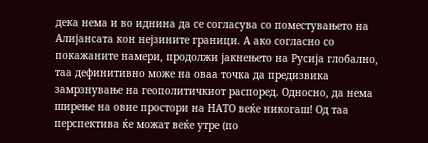дека нема и во иднина да се согласува со поместувањето на Алијансата кон нејзините граници. А ако согласно со покажаните намери, продолжи јакнењето на Русија глобално, таа дефинитивно може на оваа точка да предизвика замрзнување на геополитичкиот распоред. Односно, да нема ширење на овие простори на НАТО веќе никогаш! Од таа перспектива ќе можат веќе утре (по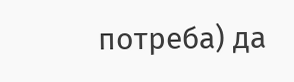потреба) да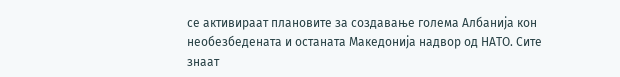се активираат плановите за создавање голема Албанија кон необезбедената и останата Македонија надвор од НАТО. Сите знаат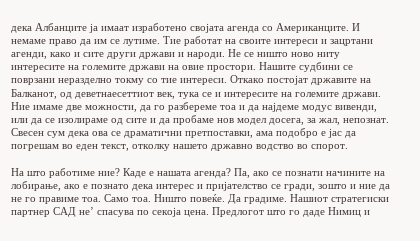дека Албанците ја имаат изработено својата агенда со Американците. И немаме право да им се лутиме. Тие работат на своите интереси и зацртани агенди, како и сите други држави и народи. Не се ништо ново ниту интересите на големите држави на овие простори. Нашите судбини се поврзани неразделно токму со тие интереси. Откако постојат државите на Балканот, од деветнаесеттиот век, тука се и интересите на големите држави. Ние имаме две можности, да го разбереме тоа и да најдеме модус вивенди, или да се изолираме од сите и да пробаме нов модел досега, за жал, непознат. Свесен сум дека ова се драматични претпоставки, ама подобро е јас да погрешам во еден текст, отколку нашето државно водство во спорот.

На што работиме ние? Каде е нашата агенда? Па, ако се познати начините на лобирање, ако е познато дека интерес и пријателство се гради, зошто и ние да не го правиме тоа. Само тоа. Ништо повеќе. Да градиме. Нашиот стратегиски партнер САД не’ спасува по секоја цена. Предлогот што го даде Нимиц и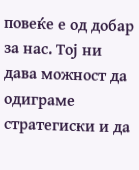повеќе е од добар за нас. Тој ни дава можност да одиграме стратегиски и да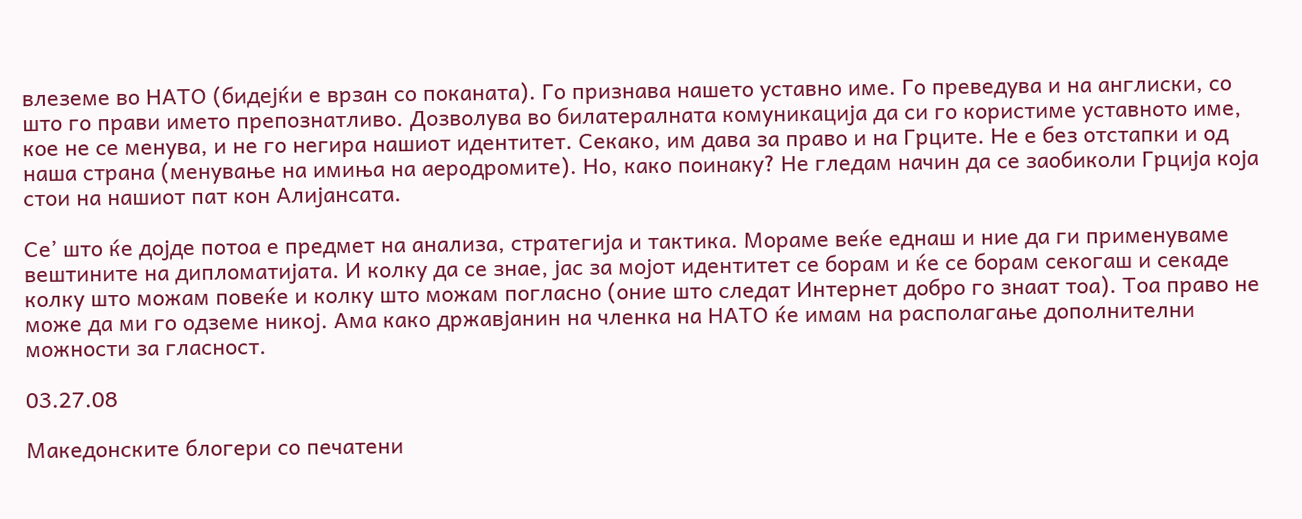влеземе во НАТО (бидејќи е врзан со поканата). Го признава нашето уставно име. Го преведува и на англиски, со што го прави името препознатливо. Дозволува во билатералната комуникација да си го користиме уставното име, кое не се менува, и не го негира нашиот идентитет. Секако, им дава за право и на Грците. Не е без отстапки и од наша страна (менување на имиња на аеродромите). Но, како поинаку? Не гледам начин да се заобиколи Грција која стои на нашиот пат кон Алијансата.

Се’ што ќе дојде потоа е предмет на анализа, стратегија и тактика. Мораме веќе еднаш и ние да ги применуваме вештините на дипломатијата. И колку да се знае, јас за мојот идентитет се борам и ќе се борам секогаш и секаде колку што можам повеќе и колку што можам погласно (оние што следат Интернет добро го знаат тоа). Тоа право не може да ми го одземе никој. Ама како државјанин на членка на НАТО ќе имам на располагање дополнителни можности за гласност.

03.27.08

Македонските блогери со печатени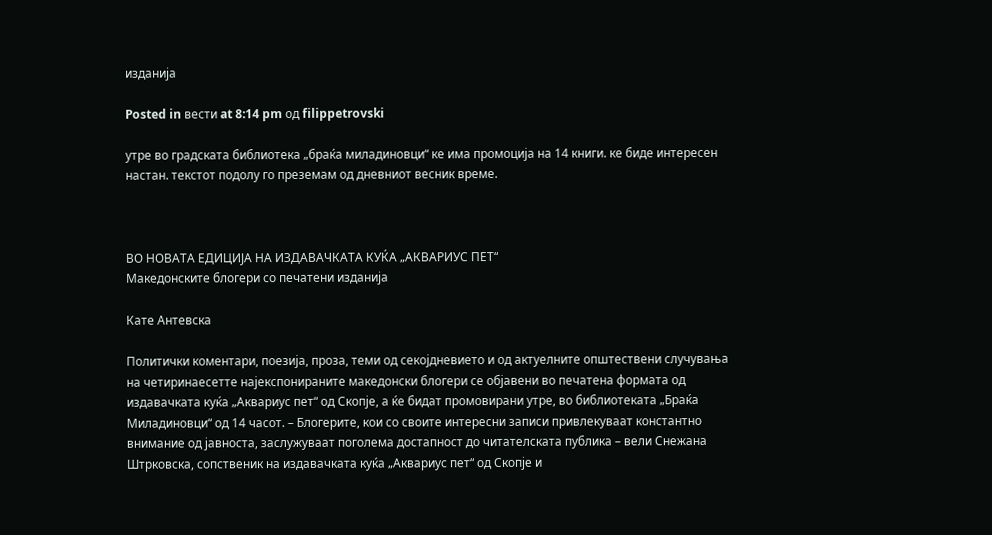изданија

Posted in вести at 8:14 pm од filippetrovski

утре во градската библиотека „браќа миладиновци“ ке има промоција на 14 книги. ке биде интересен настан. текстот подолу го преземам од дневниот весник време.



ВО НОВАТА ЕДИЦИЈА НА ИЗДАВАЧКАТА КУЌА „АКВАРИУС ПЕТ“
Македонските блогери со печатени изданија

Кате Антевска

Политички коментари, поезија, проза, теми од секојдневието и од актуелните општествени случувања на четиринаесетте најекспонираните македонски блогери се објавени во печатена формата од издавачката куќа „Аквариус пет“ од Скопје, а ќе бидат промовирани утре, во библиотеката „Браќа Миладиновци“ од 14 часот. – Блогерите, кои со своите интересни записи привлекуваат константно внимание од јавноста, заслужуваат поголема достапност до читателската публика – вели Снежана Штрковска, сопственик на издавачката куќа „Аквариус пет“ од Скопје и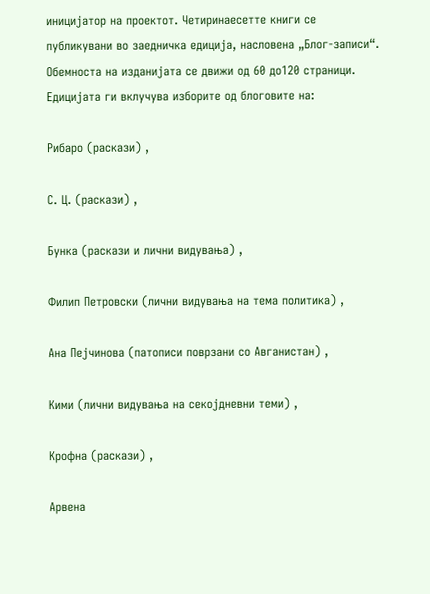иницијатор на проектот. Четиринаесетте книги се публикувани во заедничка едиција, насловена „Блог-записи“. Обемноста на изданијата се движи од 60 до120 страници. Едицијата ги вклучува изборите од блоговите на:

Рибаро (раскази) ,

С. Ц. (раскази) ,

Бунка (раскази и лични видувања) ,

Филип Петровски (лични видувања на тема политика) ,

Ана Пејчинова (патописи поврзани со Авганистан) ,

Кими (лични видувања на секојдневни теми) ,

Крофна (раскази) ,

Арвена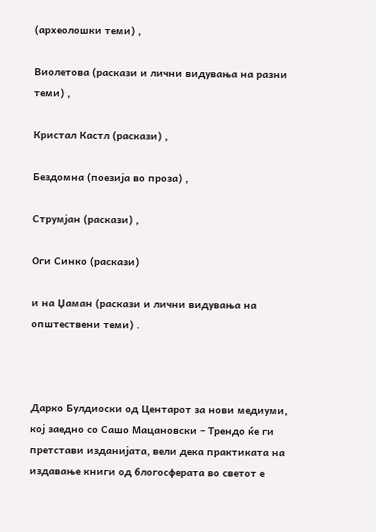(археолошки теми) ,

Виолетова (раскази и лични видувања на разни теми) ,

Кристал Кастл (раскази) ,

Бездомна (поезија во проза) ,

Струмјан (раскази) ,

Оги Синко (раскази)

и на Џаман (раскази и лични видувања на општествени теми) .



Дарко Булдиоски од Центарот за нови медиуми, кој заедно со Сашо Мацановски – Трендо ќе ги претстави изданијата, вели дека практиката на издавање книги од блогосферата во светот е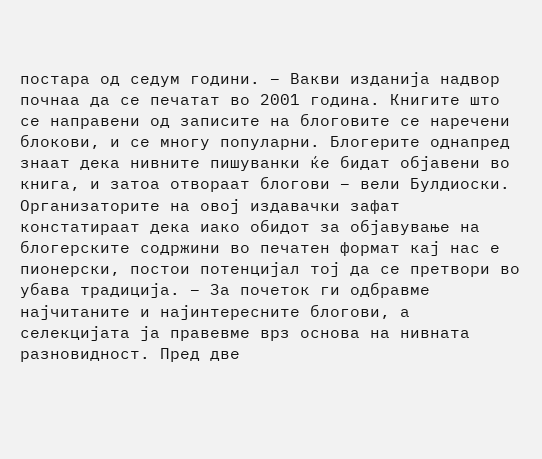постара од седум години. – Вакви изданија надвор почнаа да се печатат во 2001 година. Книгите што се направени од записите на блоговите се наречени блокови, и се многу популарни. Блогерите однапред знаат дека нивните пишуванки ќе бидат објавени во книга, и затоа отвораат блогови – вели Булдиоски. Организаторите на овој издавачки зафат констатираат дека иако обидот за објавување на блогерските содржини во печатен формат кај нас е пионерски, постои потенцијал тој да се претвори во убава традиција. – За почеток ги одбравме најчитаните и најинтересните блогови, а селекцијата ја правевме врз основа на нивната разновидност. Пред две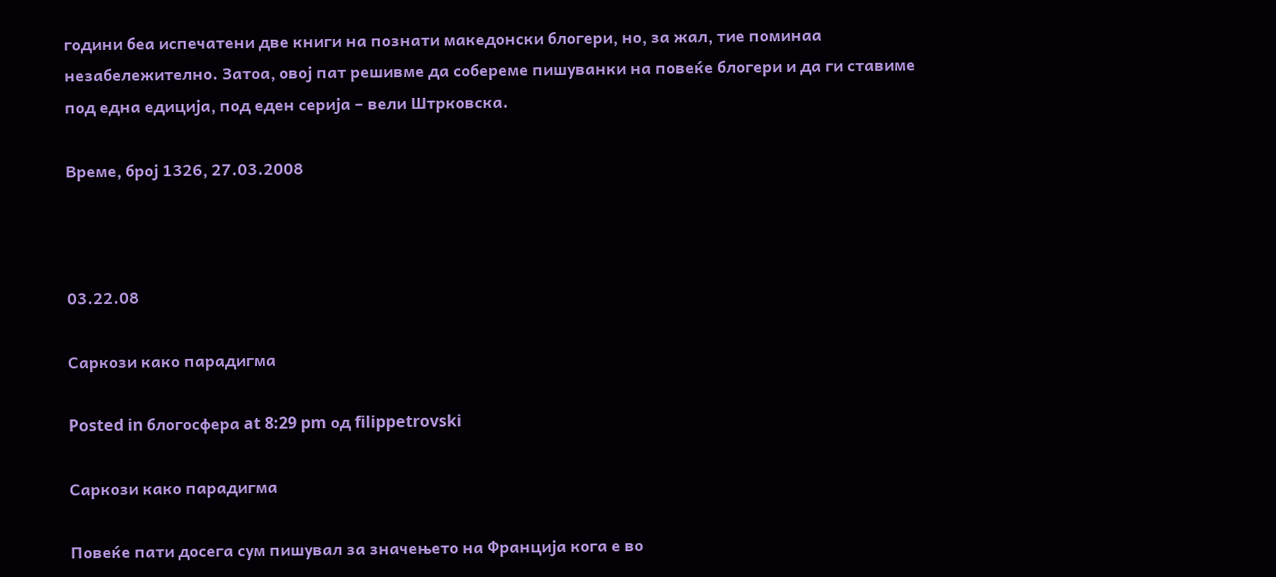години беа испечатени две книги на познати македонски блогери, но, за жал, тие поминаа незабележително. Затоа, овој пат решивме да собереме пишуванки на повеќе блогери и да ги ставиме под една едиција, под еден серија – вели Штрковска.

Време, број 1326, 27.03.2008



03.22.08

Саркози како парадигма

Posted in блогосфера at 8:29 pm од filippetrovski

Саркози како парадигма

Повеќе пати досега сум пишувал за значењето на Франција кога е во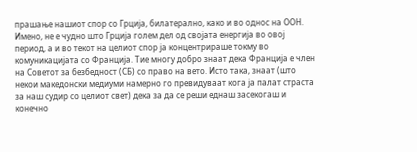прашање нашиот спор со Грција, билатерално, како и во однос на ООН. Имено, не е чудно што Грција голем дел од својата енергија во овој период, а и во текот на целиот спор ја концентрираше токму во комуникацијата со Франција. Тие многу добро знаат дека Франција е член на Советот за безбедност (СБ) со право на вето. Исто така, знаат (што некои македонски медиуми намерно го превидуваат кога ја палат страста за наш судир со целиот свет) дека за да се реши еднаш засекогаш и конечно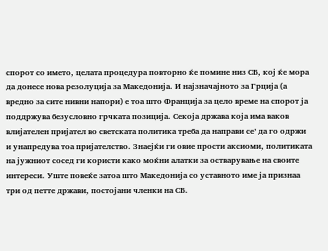спорот со името, целата процедура повторно ќе помине низ СБ, кој ќе мора да донесе нова резолуција за Македонија. И најзначајното за Грција (а вредно за сите нивни напори) е тоа што Франција за цело време на спорот ја поддржува безусловно грчката позиција. Секоја држава која има ваков влијателен пријател во светската политика треба да направи се’ да го одржи и унапредува тоа пријателство. Знаејќи ги овие прости аксиоми, политиката на јужниот сосед ги користи како моќни алатки за остварување на своите интереси. Уште повеќе затоа што Македонија со уставното име ја признаа три од петте држави, постојани членки на СБ.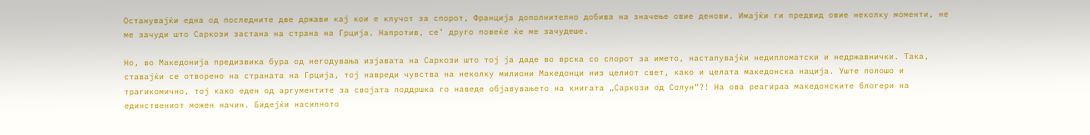Останувајќи една од последните две држави кај кои е клучот за спорот, Франција дополнително добива на значење овие денови. Имајќи ги предвид овие неколку моменти, не ме зачуди што Саркози застана на страна на Грција. Напротив, се’ друго повеќе ќе ме зачудеше.

Но, во Македонија предизвика бура од негодувања изјавата на Саркози што тој ја даде во врска со спорот за името, настапувајќи недипломатски и недржавнички. Така, ставајќи се отворено на страната на Грција, тој навреди чувства на неколку милиони Македонци низ целиот свет, како и целата македонска нација. Уште полошо и трагикомично, тој како еден од аргументите за својата поддршка го наведе објавувањето на книгата „Саркози од Солун“?! На ова реагираа македонските блогери на единствениот можен начин. Бидејќи насилното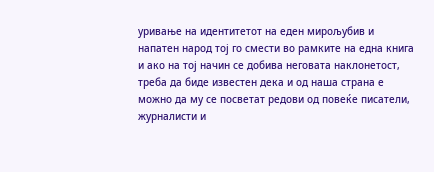уривање на идентитетот на еден мирољубив и напатен народ тој го смести во рамките на една книга и ако на тој начин се добива неговата наклонетост, треба да биде известен дека и од наша страна е можно да му се посветат редови од повеќе писатели, журналисти и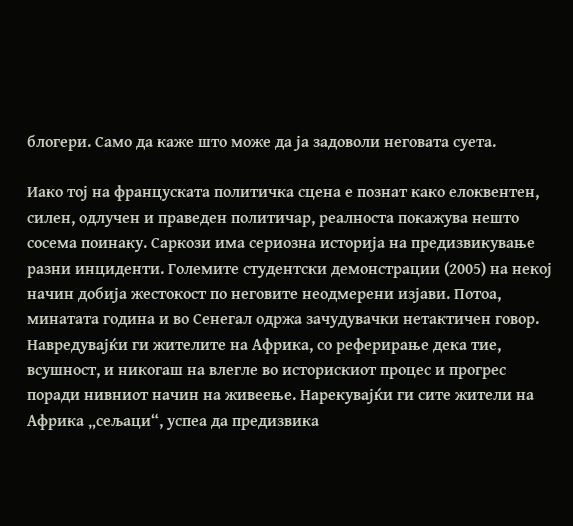блогери. Само да каже што може да ја задоволи неговата суета.

Иако тој на француската политичка сцена е познат како елоквентен, силен, одлучен и праведен политичар, реалноста покажува нешто сосема поинаку. Саркози има сериозна историја на предизвикување разни инциденти. Големите студентски демонстрации (2005) на некој начин добија жестокост по неговите неодмерени изјави. Потоа, минатата година и во Сенегал одржа зачудувачки нетактичен говор. Навредувајќи ги жителите на Африка, со реферирање дека тие, всушност, и никогаш на влегле во историскиот процес и прогрес поради нивниот начин на живеење. Нарекувајќи ги сите жители на Африка „сељаци“, успеа да предизвика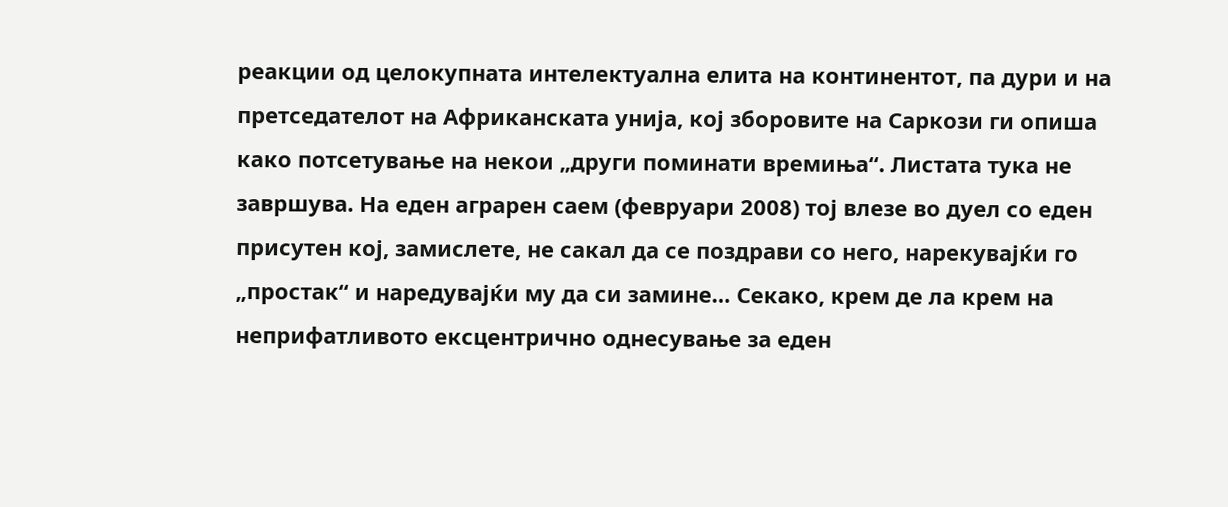реакции од целокупната интелектуална елита на континентот, па дури и на претседателот на Африканската унија, кој зборовите на Саркози ги опиша како потсетување на некои „други поминати времиња“. Листата тука не завршува. На еден аграрен саем (февруари 2008) тој влезе во дуел со еден присутен кој, замислете, не сакал да се поздрави со него, нарекувајќи го „простак“ и наредувајќи му да си замине… Секако, крем де ла крем на неприфатливото ексцентрично однесување за еден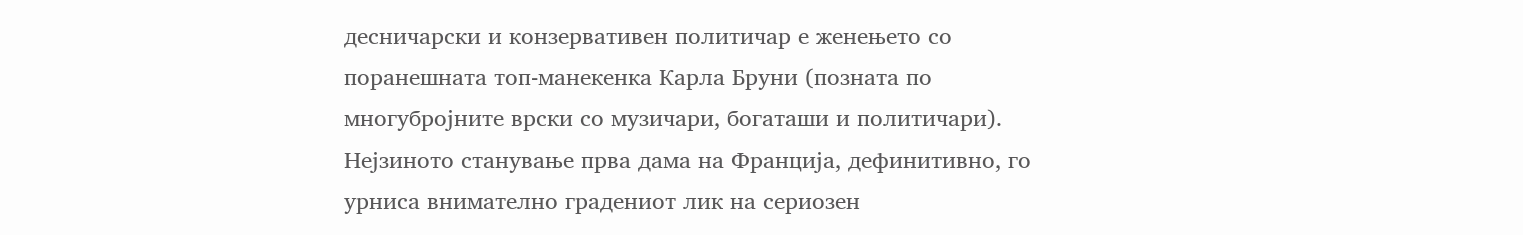десничарски и конзервативен политичар е женењето со поранешната топ-манекенка Карла Бруни (позната по многубројните врски со музичари, богаташи и политичари). Нејзиното станување прва дама на Франција, дефинитивно, го урниса внимателно градениот лик на сериозен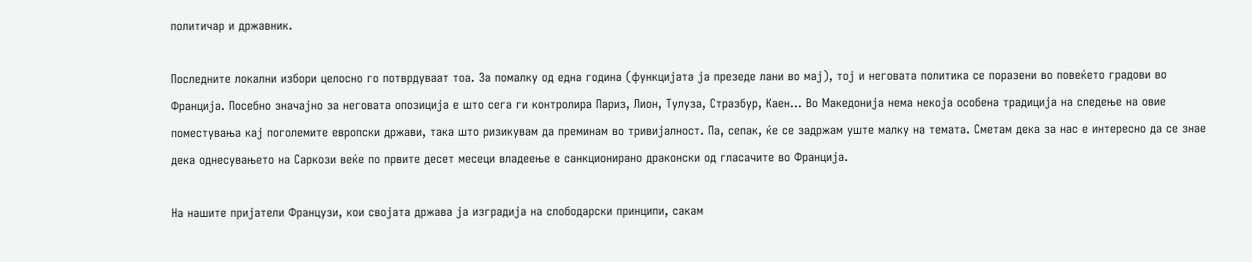политичар и државник.

Последните локални избори целосно го потврдуваат тоа. За помалку од една година (функцијата ја презеде лани во мај), тој и неговата политика се поразени во повеќето градови во Франција. Посебно значајно за неговата опозиција е што сега ги контролира Париз, Лион, Тулуза, Стразбур, Каен… Во Македонија нема некоја особена традиција на следење на овие поместувања кај поголемите европски држави, така што ризикувам да преминам во тривијалност. Па, сепак, ќе се задржам уште малку на темата. Сметам дека за нас е интересно да се знае дека однесувањето на Саркози веќе по првите десет месеци владеење е санкционирано драконски од гласачите во Франција.

На нашите пријатели Французи, кои својата држава ја изградија на слободарски принципи, сакам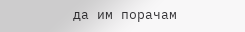да им порачам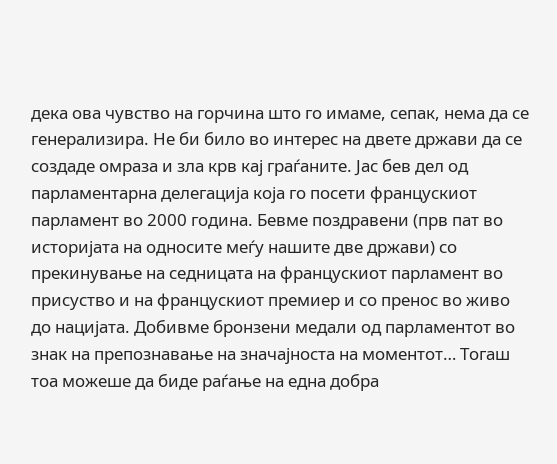дека ова чувство на горчина што го имаме, сепак, нема да се генерализира. Не би било во интерес на двете држави да се создаде омраза и зла крв кај граѓаните. Јас бев дел од парламентарна делегација која го посети францускиот парламент во 2000 година. Бевме поздравени (прв пат во историјата на односите меѓу нашите две држави) со прекинување на седницата на францускиот парламент во присуство и на францускиот премиер и со пренос во живо до нацијата. Добивме бронзени медали од парламентот во знак на препознавање на значајноста на моментот… Тогаш тоа можеше да биде раѓање на една добра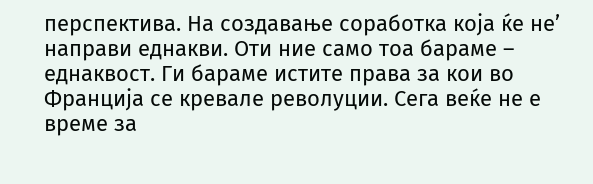перспектива. На создавање соработка која ќе не’ направи еднакви. Оти ние само тоа бараме – еднаквост. Ги бараме истите права за кои во Франција се кревале револуции. Сега веќе не е време за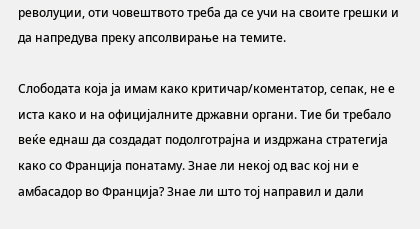револуции, оти човештвото треба да се учи на своите грешки и да напредува преку апсолвирање на темите.

Слободата која ја имам како критичар/коментатор, сепак, не е иста како и на официјалните државни органи. Тие би требало веќе еднаш да создадат подолготрајна и издржана стратегија како со Франција понатаму. Знае ли некој од вас кој ни е амбасадор во Франција? Знае ли што тој направил и дали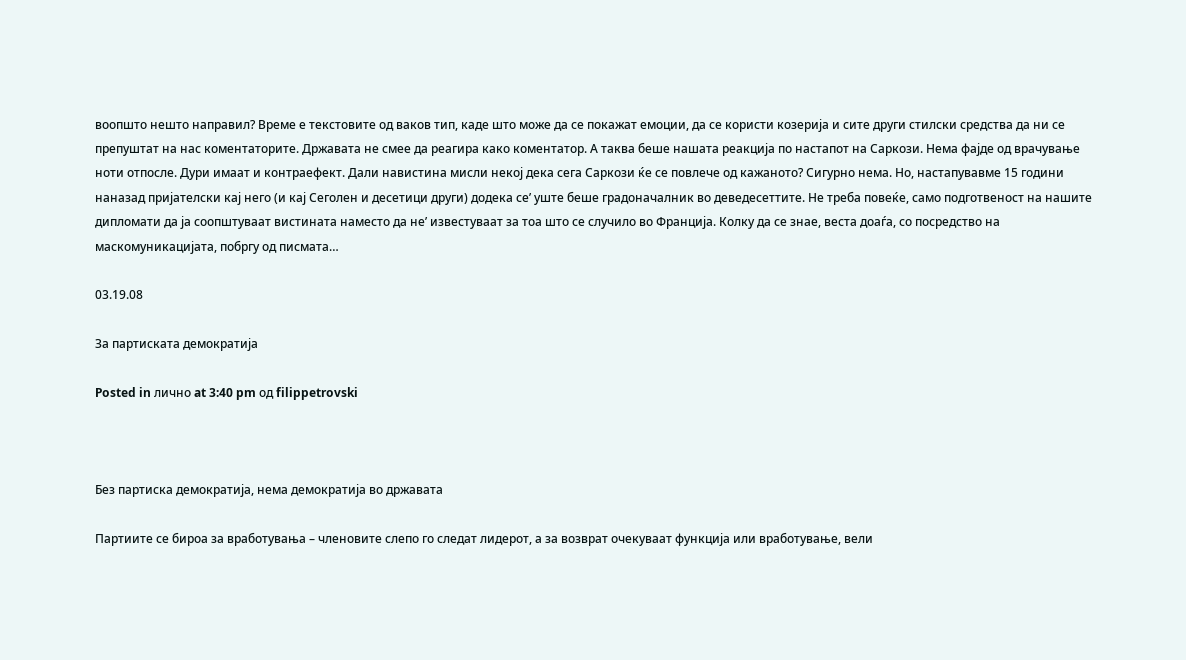воопшто нешто направил? Време е текстовите од ваков тип, каде што може да се покажат емоции, да се користи козерија и сите други стилски средства да ни се препуштат на нас коментаторите. Државата не смее да реагира како коментатор. А таква беше нашата реакција по настапот на Саркози. Нема фајде од врачување ноти отпосле. Дури имаат и контраефект. Дали навистина мисли некој дека сега Саркози ќе се повлече од кажаното? Сигурно нема. Но, настапувавме 15 години наназад пријателски кај него (и кај Сеголен и десетици други) додека се’ уште беше градоначалник во деведесеттите. Не треба повеќе, само подготвеност на нашите дипломати да ја соопштуваат вистината наместо да не’ известуваат за тоа што се случило во Франција. Колку да се знае, веста доаѓа, со посредство на маскомуникацијата, побргу од писмата…

03.19.08

За партиската демократија

Posted in лично at 3:40 pm од filippetrovski



Без партиска демократија, нема демократија во државата

Партиите се бироа за вработувања – членовите слепо го следат лидерот, а за возврат очекуваат функција или вработување, вели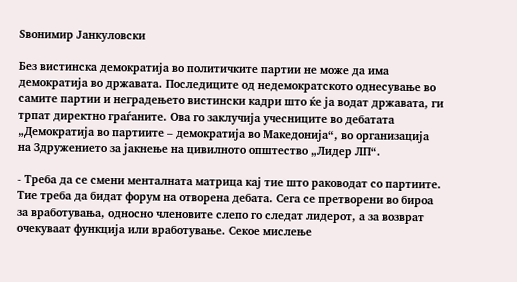Ѕвонимир Јанкуловски

Без вистинска демократија во политичките партии не може да има демократија во државата. Последиците од недемократското однесување во самите партии и неградењето вистински кадри што ќе ја водат државата, ги трпат директно граѓаните. Ова го заклучија учесниците во дебатата „Демократија во партиите – демократија во Македонија“, во организација на Здружението за јакнење на цивилното општество „Лидер ЛП“.

- Треба да се смени менталната матрица кај тие што раководат со партиите. Тие треба да бидат форум на отворена дебата. Сега се претворени во бироа за вработувања, односно членовите слепо го следат лидерот, а за возврат очекуваат функција или вработување. Секое мислење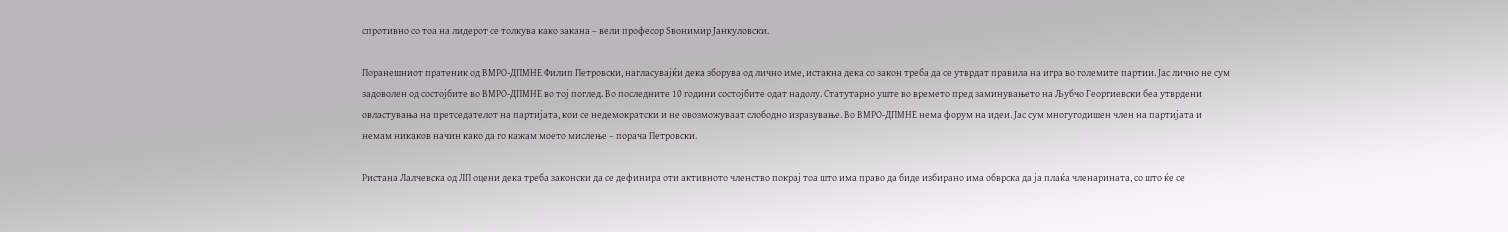спротивно со тоа на лидерот се толкува како закана – вели професор Ѕвонимир Јанкуловски.

Поранешниот пратеник од ВМРО-ДПМНЕ Филип Петровски, нагласувајќи дека зборува од лично име, истакна дека со закон треба да се утврдат правила на игра во големите партии. Јас лично не сум задоволен од состојбите во ВМРО-ДПМНЕ во тој поглед. Во последните 10 години состојбите одат надолу. Статутарно уште во времето пред заминувањето на Љубчо Георгиевски беа утврдени овластувања на претседателот на партијата, кои се недемократски и не овозможуваат слободно изразување. Во ВМРО-ДПМНЕ нема форум на идеи. Јас сум многугодишен член на партијата и немам никаков начин како да го кажам моето мислење – порача Петровски.

Ристана Лалчевска од ЛП оцени дека треба законски да се дефинира оти активното членство покрај тоа што има право да биде избирано има обврска да ја плаќа членарината, со што ќе се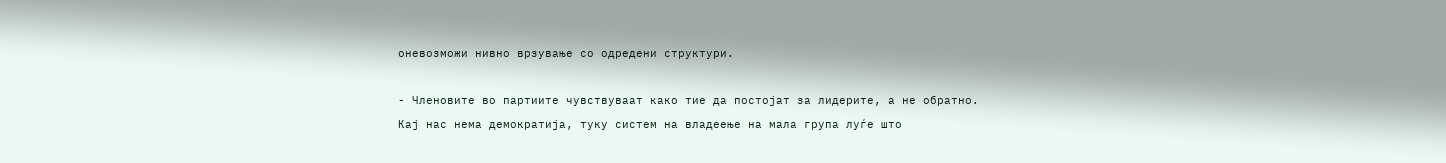оневозможи нивно врзување со одредени структури.

- Членовите во партиите чувствуваат како тие да постојат за лидерите, а не обратно. Кај нас нема демократија, туку систем на владеење на мала група луѓе што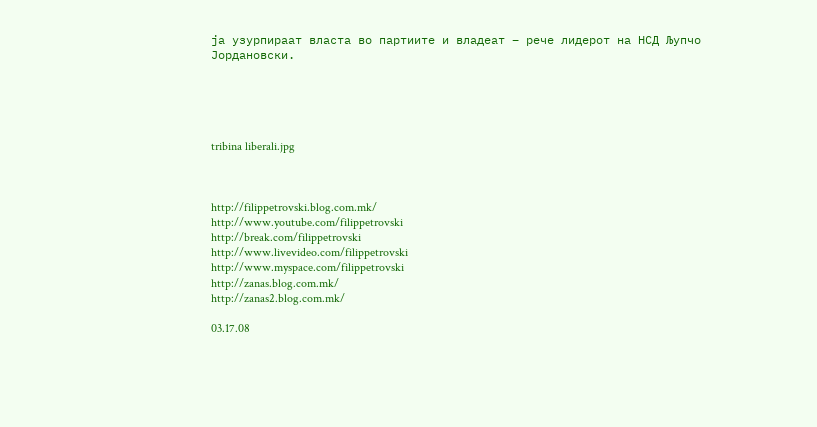ја узурпираат власта во партиите и владеат – рече лидерот на НСД Љупчо Јордановски.





tribina liberali.jpg



http://filippetrovski.blog.com.mk/
http://www.youtube.com/filippetrovski
http://break.com/filippetrovski
http://www.livevideo.com/filippetrovski
http://www.myspace.com/filippetrovski
http://zanas.blog.com.mk/
http://zanas2.blog.com.mk/

03.17.08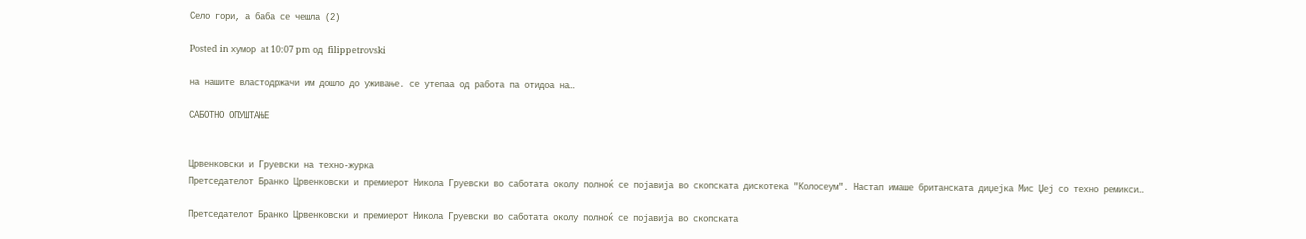Село гори, а баба се чешла (2)

Posted in хумор at 10:07 pm од filippetrovski

на нашите властодржачи им дошло до уживање. се утепаа од работа па отидоа на…

САБОТНО ОПУШТАЊЕ


Црвенковски и Груевски на техно-журка
Претседателот Бранко Црвенковски и премиерот Никола Груевски во саботата околу полноќ се појавија во скопската дискотека "Колосеум". Настап имаше британската диџејка Мис Џеј со техно ремикси…

Претседателот Бранко Црвенковски и премиерот Никола Груевски во саботата околу полноќ се појавија во скопската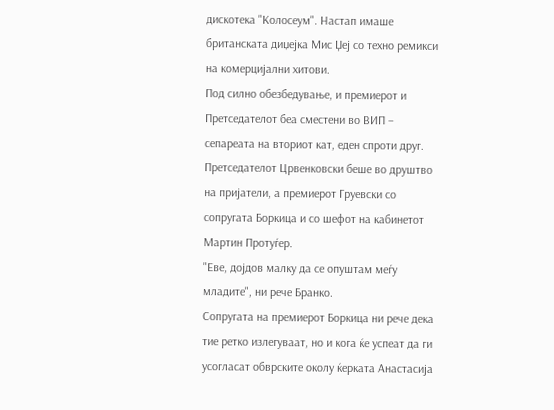дискотека "Колосеум". Настап имаше британската диџејка Мис Џеј со техно ремикси на комерцијални хитови.
Под силно обезбедување, и премиерот и Претседателот беа сместени во ВИП – сепареата на вториот кат, еден спроти друг.
Претседателот Црвенковски беше во друштво на пријатели, а премиерот Груевски со сопругата Боркица и со шефот на кабинетот Мартин Протуѓер.
"Еве, дојдов малку да се опуштам меѓу младите", ни рече Бранко.
Сопругата на премиерот Боркица ни рече дека тие ретко излегуваат, но и кога ќе успеат да ги усогласат обврските околу ќерката Анастасија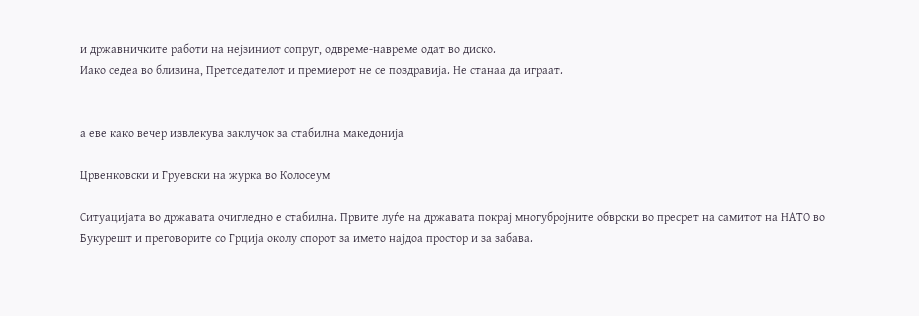и државничките работи на нејзиниот сопруг, одвреме-навреме одат во диско.
Иако седеа во близина, Претседателот и премиерот не се поздравија. Не станаа да играат.


а еве како вечер извлекува заклучок за стабилна македонија

Црвенковски и Груевски на журка во Колосеум

Ситуацијата во државата очигледно е стабилна. Првите луѓе на државата покрај многубројните обврски во пресрет на самитот на НАТО во Букурешт и преговорите со Грција околу спорот за името најдоа простор и за забава.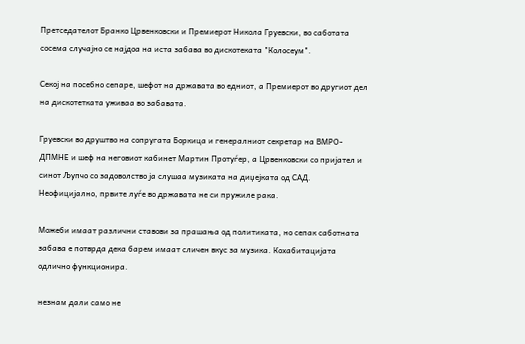Претседателот Бранко Црвенковски и Премиерот Никола Груевски, во саботата сосема случајно се најдоа на иста забава во дискотеката "Колосеум".

Секој на посебно сепаре, шефот на државата во едниот, а Премиерот во другиот дел на дискотетката уживаа во забавата.

Груевски во друштво на сопругата Боркица и генералниот секретар на ВМРО-ДПМНЕ и шеф на неговиот кабинет Мартин Протуѓер, а Црвенковски со пријател и синот Љупчо со задоволство ја слушаа музиката на диџејката од САД. Неофицијално, првите луѓе во државата не си пружиле рака.

Можеби имаат различни ставови за прашања од политиката, но сепак саботната забава е потврда дека барем имаат сличен вкус за музика. Кохабитацијата одлично функционира.

незнам дали само не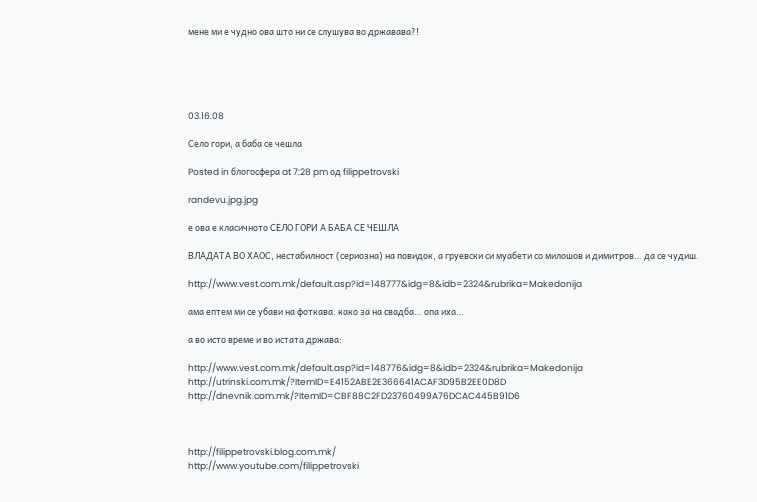мене ми е чудно ова што ни се слушува во државава?!





03.16.08

Село гори, а баба се чешла

Posted in блогосфера at 7:28 pm од filippetrovski

randevu.jpg.jpg

е ова е класичното СЕЛО ГОРИ А БАБА СЕ ЧЕШЛА

ВЛАДАТА ВО ХАОС, нестабилност (сериозна) на повидок, а груевски си муабети со милошов и димитров… да се чудиш.

http://www.vest.com.mk/default.asp?id=148777&idg=8&idb=2324&rubrika=Makedonija

ама ептем ми се убави на фоткава. како за на свадба… опа иха…

а во исто време и во истата држава:

http://www.vest.com.mk/default.asp?id=148776&idg=8&idb=2324&rubrika=Makedonija
http://utrinski.com.mk/?ItemID=E4152ABE2E366641ACAF3D95B2EE0D8D
http://dnevnik.com.mk/?ItemID=CBF88C2FD23760499A76DCAC445B91D6



http://filippetrovski.blog.com.mk/
http://www.youtube.com/filippetrovski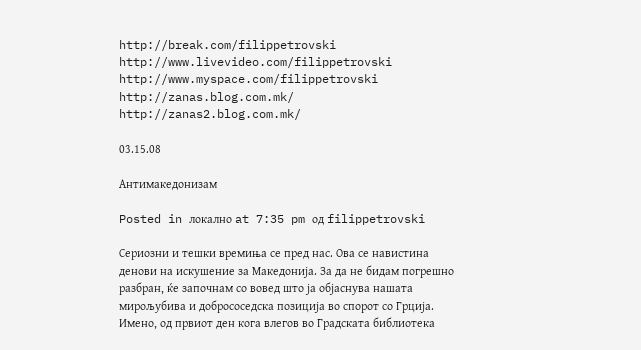http://break.com/filippetrovski
http://www.livevideo.com/filippetrovski
http://www.myspace.com/filippetrovski
http://zanas.blog.com.mk/
http://zanas2.blog.com.mk/

03.15.08

Антимакедонизам

Posted in локално at 7:35 pm од filippetrovski

Сериозни и тешки времиња се пред нас. Ова се навистина денови на искушение за Македонија. За да не бидам погрешно разбран, ќе започнам со вовед што ја објаснува нашата мирољубива и добрососедска позиција во спорот со Грција. Имено, од првиот ден кога влегов во Градската библиотека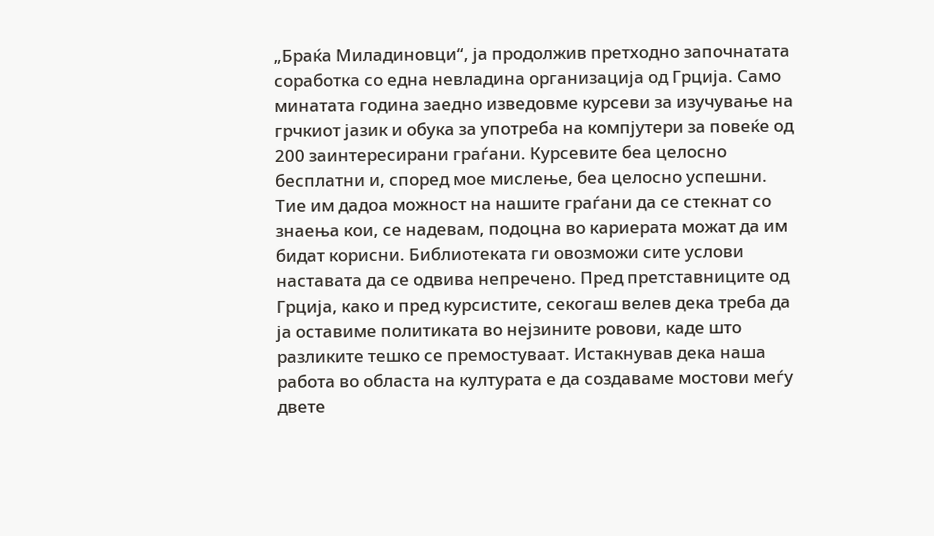„Браќа Миладиновци“, ја продолжив претходно започнатата соработка со една невладина организација од Грција. Само минатата година заедно изведовме курсеви за изучување на грчкиот јазик и обука за употреба на компјутери за повеќе од 200 заинтересирани граѓани. Курсевите беа целосно бесплатни и, според мое мислење, беа целосно успешни. Тие им дадоа можност на нашите граѓани да се стекнат со знаења кои, се надевам, подоцна во кариерата можат да им бидат корисни. Библиотеката ги овозможи сите услови наставата да се одвива непречено. Пред претставниците од Грција, како и пред курсистите, секогаш велев дека треба да ја оставиме политиката во нејзините ровови, каде што разликите тешко се премостуваат. Истакнував дека наша работа во областа на културата е да создаваме мостови меѓу двете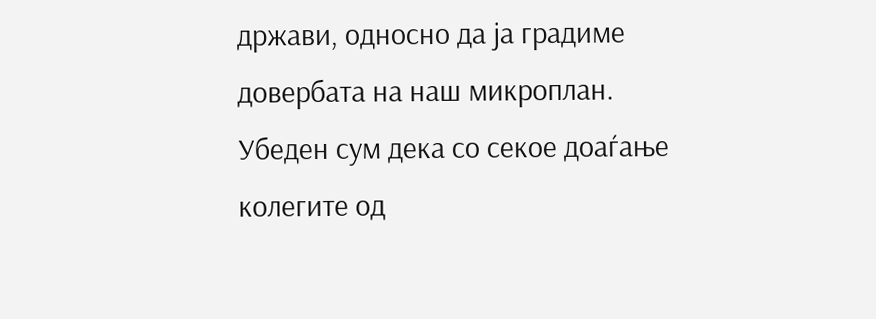држави, односно да ја градиме довербата на наш микроплан. Убеден сум дека со секое доаѓање колегите од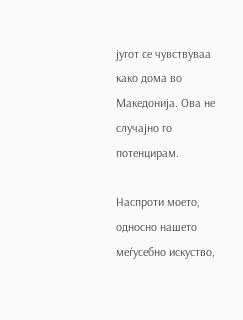југот се чувствуваа како дома во Македонија. Ова не случајно го потенцирам.

Наспроти моето, односно нашето меѓусебно искуство,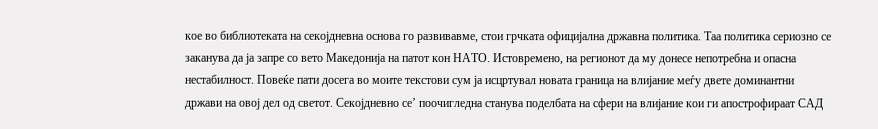кое во библиотеката на секојдневна основа го развивавме, стои грчката официјална државна политика. Таа политика сериозно се заканува да ја запре со вето Македонија на патот кон НАТО. Истовремено, на регионот да му донесе непотребна и опасна нестабилност. Повеќе пати досега во моите текстови сум ја исцртувал новата граница на влијание меѓу двете доминантни држави на овој дел од светот. Секојдневно се’ поочигледна станува поделбата на сфери на влијание кои ги апострофираат САД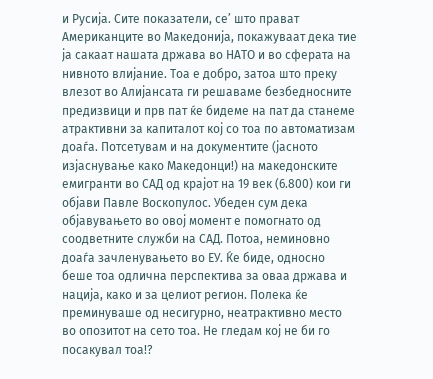и Русија. Сите показатели, се’ што прават Американците во Македонија, покажуваат дека тие ја сакаат нашата држава во НАТО и во сферата на нивното влијание. Тоа е добро, затоа што преку влезот во Алијансата ги решаваме безбедносните предизвици и прв пат ќе бидеме на пат да станеме атрактивни за капиталот кој со тоа по автоматизам доаѓа. Потсетувам и на документите (јасното изјаснување како Македонци!) на македонските емигранти во САД од крајот на 19 век (6.800) кои ги објави Павле Воскопулос. Убеден сум дека објавувањето во овој момент е помогнато од соодветните служби на САД. Потоа, неминовно доаѓа зачленувањето во ЕУ. Ќе биде, односно беше тоа одлична перспектива за оваа држава и нација, како и за целиот регион. Полека ќе преминуваше од несигурно, неатрактивно место во опозитот на сето тоа. Не гледам кој не би го посакувал тоа!?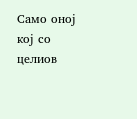Само оној кој со целиов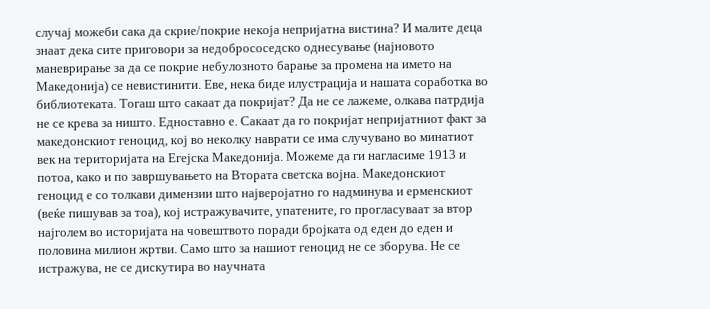случај можеби сака да скрие/покрие некоја непријатна вистина? И малите деца знаат дека сите приговори за недобрососедско однесување (најновото маневрирање за да се покрие небулозното барање за промена на името на Македонија) се невистинити. Еве, нека биде илустрација и нашата соработка во библиотеката. Тогаш што сакаат да покријат? Да не се лажеме, олкава патрдија не се крева за ништо. Едноставно е. Сакаат да го покријат непријатниот факт за македонскиот геноцид, кој во неколку наврати се има случувано во минатиот век на територијата на Егејска Македонија. Можеме да ги нагласиме 1913 и потоа, како и по завршувањето на Втората светска војна. Македонскиот геноцид е со толкави димензии што најверојатно го надминува и ерменскиот (веќе пишував за тоа), кој истражувачите, упатените, го прогласуваат за втор најголем во историјата на човештвото поради бројката од еден до еден и половина милион жртви. Само што за нашиот геноцид не се зборува. Не се истражува, не се дискутира во научната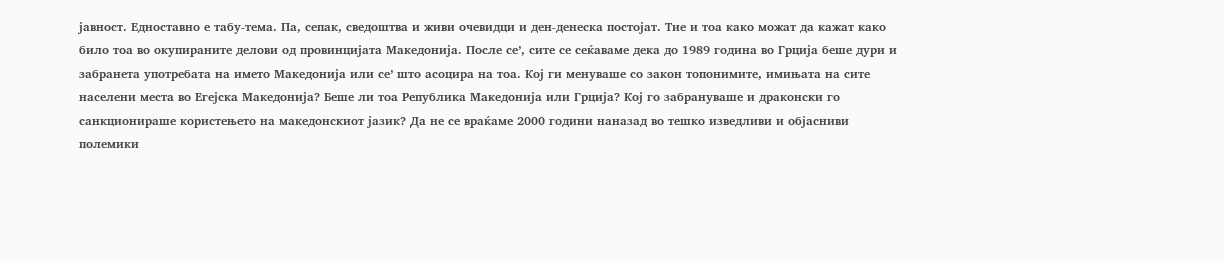јавност. Едноставно е табу-тема. Па, сепак, сведоштва и живи очевидци и ден-денеска постојат. Тие и тоа како можат да кажат како било тоа во окупираните делови од провинцијата Македонија. После се’, сите се сеќаваме дека до 1989 година во Грција беше дури и забранета употребата на името Македонија или се’ што асоцира на тоа. Кој ги менуваше со закон топонимите, имињата на сите населени места во Егејска Македонија? Беше ли тоа Република Македонија или Грција? Кој го забрануваше и драконски го санкционираше користењето на македонскиот јазик? Да не се враќаме 2000 години наназад во тешко изведливи и објасниви полемики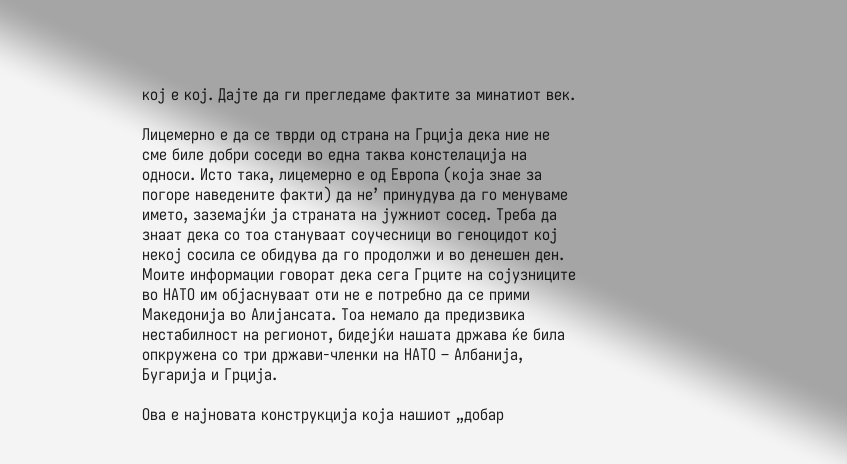кој е кој. Дајте да ги прегледаме фактите за минатиот век.

Лицемерно е да се тврди од страна на Грција дека ние не сме биле добри соседи во една таква констелација на односи. Исто така, лицемерно е од Европа (која знае за погоре наведените факти) да не’ принудува да го менуваме името, заземајќи ја страната на јужниот сосед. Треба да знаат дека со тоа стануваат соучесници во геноцидот кој некој сосила се обидува да го продолжи и во денешен ден. Моите информации говорат дека сега Грците на сојузниците во НАТО им објаснуваат оти не е потребно да се прими Македонија во Алијансата. Тоа немало да предизвика нестабилност на регионот, бидејќи нашата држава ќе била опкружена со три држави-членки на НАТО – Албанија, Бугарија и Грција.

Ова е најновата конструкција која нашиот „добар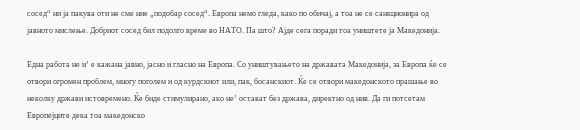сосед“ ни ја пакува оти не сме ние „подобар сосед“. Европа немо гледа, како по обичај, а тоа не се санкционира од јавното мислење. Добриот сосед бил подолго време во НАТО. Па што? Ајде сега поради тоа уништете ја Македонија.

Една работа не и’ е кажана јавно, јасно и гласно на Европа. Со уништувањето на државата Македонија, за Европа ќе се отвори огромен проблем, многу поголем и од курдскиот или, пак, босанскиот. Ќе се отвори македонското прашање во неколку држави истовремено. Ќе биде стимулирано, ако не’ остават без држава, директно од нив. Да ги потсетам Европејците дека тоа македонско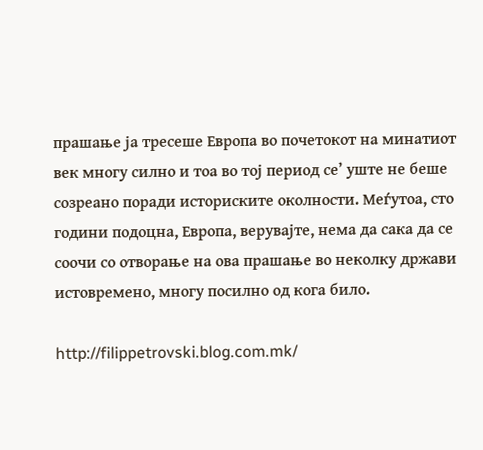прашање ја тресеше Европа во почетокот на минатиот век многу силно и тоа во тој период се’ уште не беше созреано поради историските околности. Меѓутоа, сто години подоцна, Европа, верувајте, нема да сака да се соочи со отворање на ова прашање во неколку држави истовремено, многу посилно од кога било.

http://filippetrovski.blog.com.mk/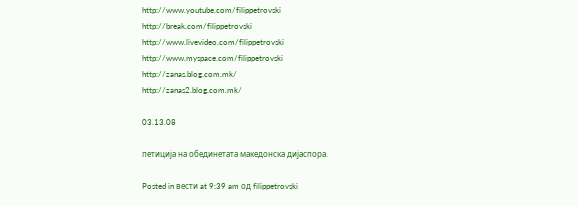http://www.youtube.com/filippetrovski
http://break.com/filippetrovski
http://www.livevideo.com/filippetrovski
http://www.myspace.com/filippetrovski
http://zanas.blog.com.mk/
http://zanas2.blog.com.mk/

03.13.08

петиција на обединетата македонска дијаспора.

Posted in вести at 9:39 am од filippetrovski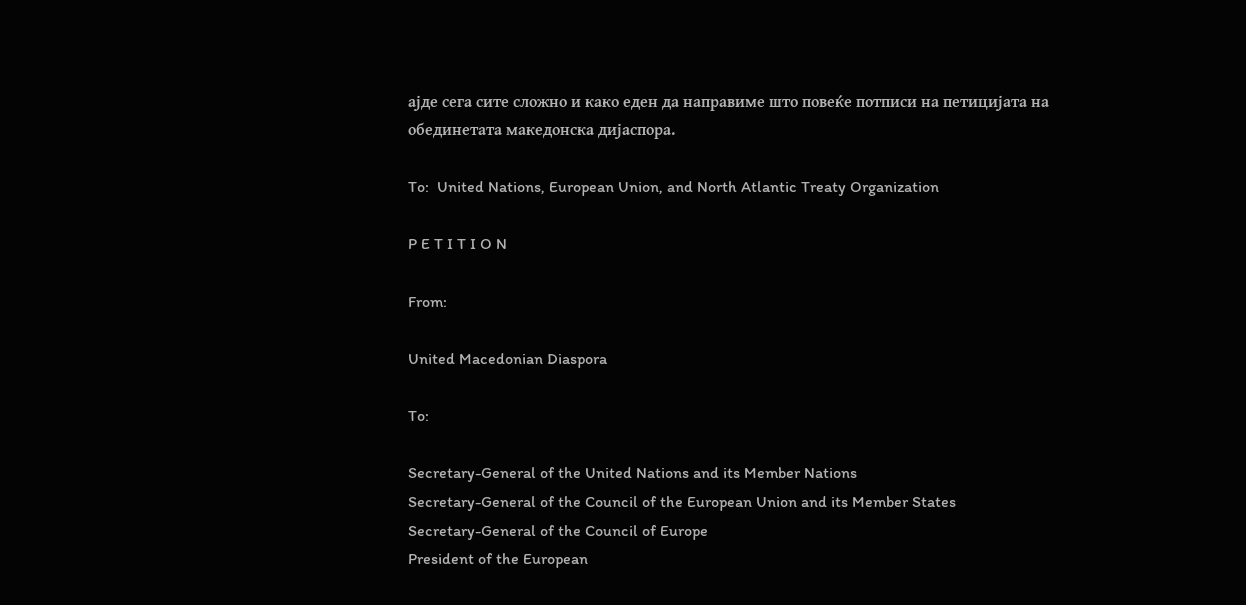ајде сега сите сложно и како еден да направиме што повеќе потписи на петицијата на обединетата македонска дијаспора.

To:  United Nations, European Union, and North Atlantic Treaty Organization

P E T I T I O N

From:

United Macedonian Diaspora

To:

Secretary-General of the United Nations and its Member Nations
Secretary-General of the Council of the European Union and its Member States
Secretary-General of the Council of Europe
President of the European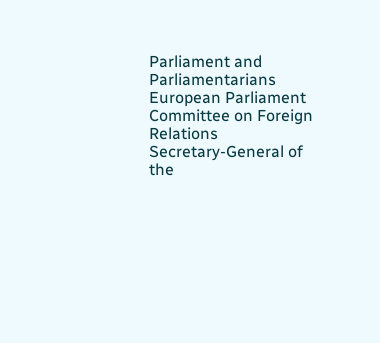Parliament and Parliamentarians
European Parliament Committee on Foreign Relations
Secretary-General of the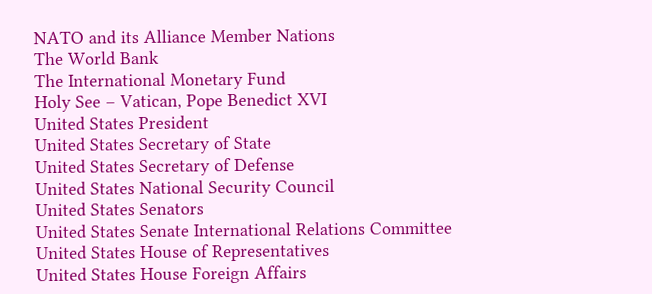NATO and its Alliance Member Nations
The World Bank
The International Monetary Fund
Holy See – Vatican, Pope Benedict XVI
United States President
United States Secretary of State
United States Secretary of Defense
United States National Security Council
United States Senators
United States Senate International Relations Committee
United States House of Representatives
United States House Foreign Affairs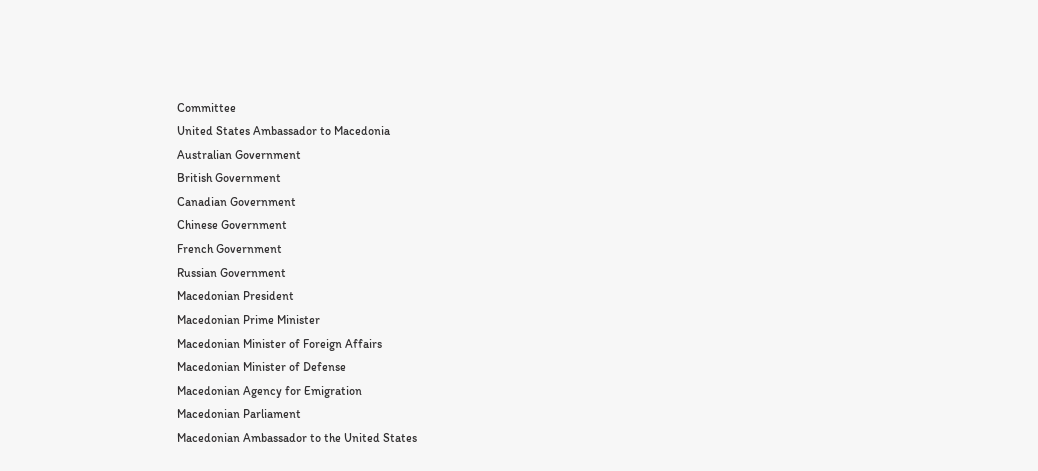Committee
United States Ambassador to Macedonia
Australian Government
British Government
Canadian Government
Chinese Government
French Government
Russian Government
Macedonian President
Macedonian Prime Minister
Macedonian Minister of Foreign Affairs
Macedonian Minister of Defense
Macedonian Agency for Emigration
Macedonian Parliament
Macedonian Ambassador to the United States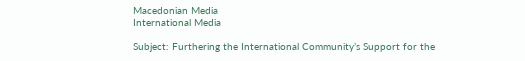Macedonian Media
International Media

Subject: Furthering the International Community’s Support for the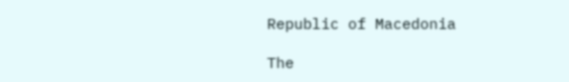Republic of Macedonia

The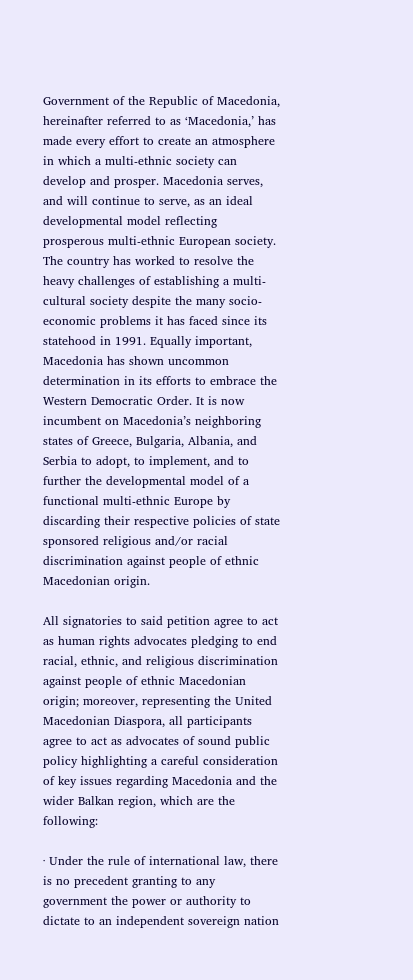Government of the Republic of Macedonia, hereinafter referred to as ‘Macedonia,’ has made every effort to create an atmosphere in which a multi-ethnic society can develop and prosper. Macedonia serves, and will continue to serve, as an ideal developmental model reflecting prosperous multi-ethnic European society. The country has worked to resolve the heavy challenges of establishing a multi-cultural society despite the many socio-economic problems it has faced since its statehood in 1991. Equally important, Macedonia has shown uncommon determination in its efforts to embrace the Western Democratic Order. It is now incumbent on Macedonia’s neighboring states of Greece, Bulgaria, Albania, and Serbia to adopt, to implement, and to further the developmental model of a functional multi-ethnic Europe by discarding their respective policies of state sponsored religious and/or racial discrimination against people of ethnic Macedonian origin.

All signatories to said petition agree to act as human rights advocates pledging to end racial, ethnic, and religious discrimination against people of ethnic Macedonian origin; moreover, representing the United Macedonian Diaspora, all participants agree to act as advocates of sound public policy highlighting a careful consideration of key issues regarding Macedonia and the wider Balkan region, which are the following:

· Under the rule of international law, there is no precedent granting to any government the power or authority to dictate to an independent sovereign nation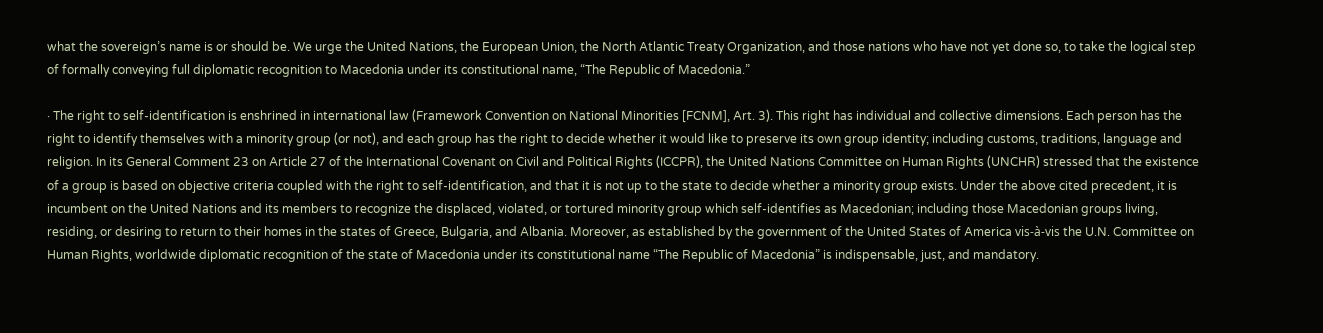what the sovereign’s name is or should be. We urge the United Nations, the European Union, the North Atlantic Treaty Organization, and those nations who have not yet done so, to take the logical step of formally conveying full diplomatic recognition to Macedonia under its constitutional name, “The Republic of Macedonia.”

· The right to self-identification is enshrined in international law (Framework Convention on National Minorities [FCNM], Art. 3). This right has individual and collective dimensions. Each person has the right to identify themselves with a minority group (or not), and each group has the right to decide whether it would like to preserve its own group identity; including customs, traditions, language and religion. In its General Comment 23 on Article 27 of the International Covenant on Civil and Political Rights (ICCPR), the United Nations Committee on Human Rights (UNCHR) stressed that the existence of a group is based on objective criteria coupled with the right to self-identification, and that it is not up to the state to decide whether a minority group exists. Under the above cited precedent, it is incumbent on the United Nations and its members to recognize the displaced, violated, or tortured minority group which self-identifies as Macedonian; including those Macedonian groups living, residing, or desiring to return to their homes in the states of Greece, Bulgaria, and Albania. Moreover, as established by the government of the United States of America vis-à-vis the U.N. Committee on Human Rights, worldwide diplomatic recognition of the state of Macedonia under its constitutional name “The Republic of Macedonia” is indispensable, just, and mandatory.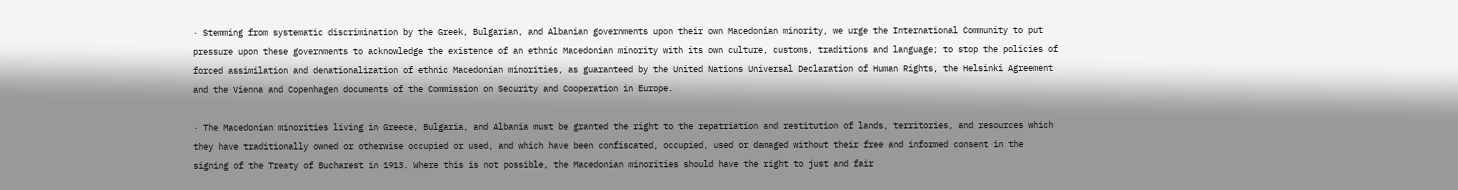· Stemming from systematic discrimination by the Greek, Bulgarian, and Albanian governments upon their own Macedonian minority, we urge the International Community to put pressure upon these governments to acknowledge the existence of an ethnic Macedonian minority with its own culture, customs, traditions and language; to stop the policies of forced assimilation and denationalization of ethnic Macedonian minorities, as guaranteed by the United Nations Universal Declaration of Human Rights, the Helsinki Agreement and the Vienna and Copenhagen documents of the Commission on Security and Cooperation in Europe.

· The Macedonian minorities living in Greece, Bulgaria, and Albania must be granted the right to the repatriation and restitution of lands, territories, and resources which they have traditionally owned or otherwise occupied or used, and which have been confiscated, occupied, used or damaged without their free and informed consent in the signing of the Treaty of Bucharest in 1913. Where this is not possible, the Macedonian minorities should have the right to just and fair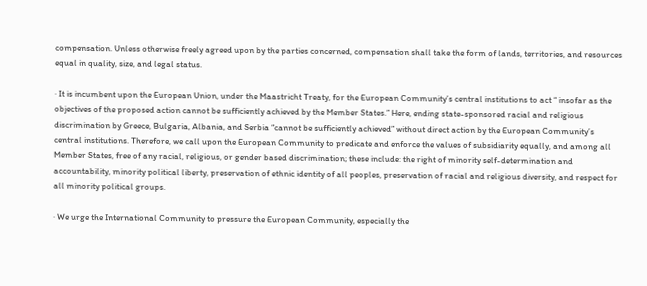compensation. Unless otherwise freely agreed upon by the parties concerned, compensation shall take the form of lands, territories, and resources equal in quality, size, and legal status.

· It is incumbent upon the European Union, under the Maastricht Treaty, for the European Community’s central institutions to act “ insofar as the objectives of the proposed action cannot be sufficiently achieved by the Member States.” Here, ending state-sponsored racial and religious discrimination by Greece, Bulgaria, Albania, and Serbia “cannot be sufficiently achieved” without direct action by the European Community’s central institutions. Therefore, we call upon the European Community to predicate and enforce the values of subsidiarity equally, and among all Member States, free of any racial, religious, or gender based discrimination; these include: the right of minority self-determination and accountability, minority political liberty, preservation of ethnic identity of all peoples, preservation of racial and religious diversity, and respect for all minority political groups.

· We urge the International Community to pressure the European Community, especially the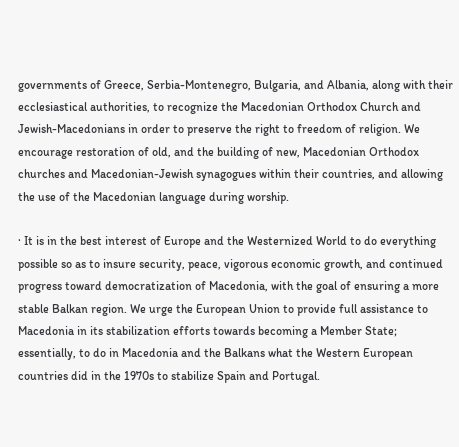governments of Greece, Serbia-Montenegro, Bulgaria, and Albania, along with their ecclesiastical authorities, to recognize the Macedonian Orthodox Church and Jewish-Macedonians in order to preserve the right to freedom of religion. We encourage restoration of old, and the building of new, Macedonian Orthodox churches and Macedonian-Jewish synagogues within their countries, and allowing the use of the Macedonian language during worship.

· It is in the best interest of Europe and the Westernized World to do everything possible so as to insure security, peace, vigorous economic growth, and continued progress toward democratization of Macedonia, with the goal of ensuring a more stable Balkan region. We urge the European Union to provide full assistance to Macedonia in its stabilization efforts towards becoming a Member State; essentially, to do in Macedonia and the Balkans what the Western European countries did in the 1970s to stabilize Spain and Portugal.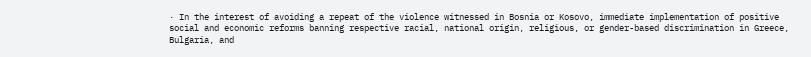· In the interest of avoiding a repeat of the violence witnessed in Bosnia or Kosovo, immediate implementation of positive social and economic reforms banning respective racial, national origin, religious, or gender-based discrimination in Greece, Bulgaria, and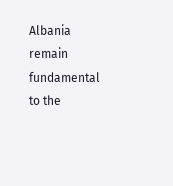Albania remain fundamental to the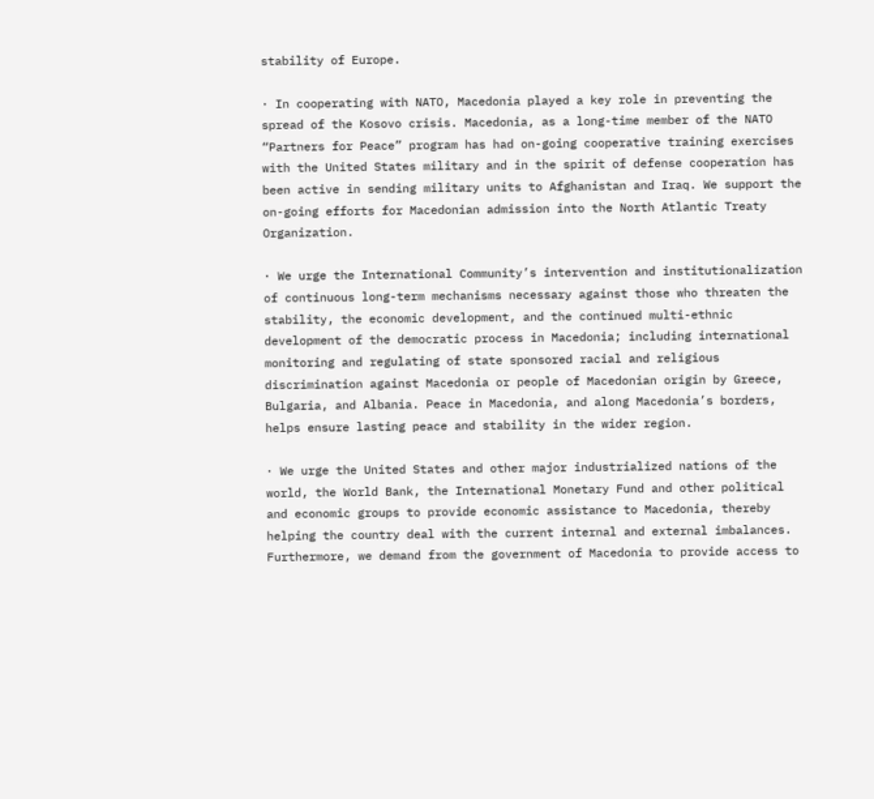stability of Europe.

· In cooperating with NATO, Macedonia played a key role in preventing the spread of the Kosovo crisis. Macedonia, as a long-time member of the NATO “Partners for Peace” program has had on-going cooperative training exercises with the United States military and in the spirit of defense cooperation has been active in sending military units to Afghanistan and Iraq. We support the on-going efforts for Macedonian admission into the North Atlantic Treaty Organization.

· We urge the International Community’s intervention and institutionalization of continuous long-term mechanisms necessary against those who threaten the stability, the economic development, and the continued multi-ethnic development of the democratic process in Macedonia; including international monitoring and regulating of state sponsored racial and religious discrimination against Macedonia or people of Macedonian origin by Greece, Bulgaria, and Albania. Peace in Macedonia, and along Macedonia’s borders, helps ensure lasting peace and stability in the wider region.

· We urge the United States and other major industrialized nations of the world, the World Bank, the International Monetary Fund and other political and economic groups to provide economic assistance to Macedonia, thereby helping the country deal with the current internal and external imbalances. Furthermore, we demand from the government of Macedonia to provide access to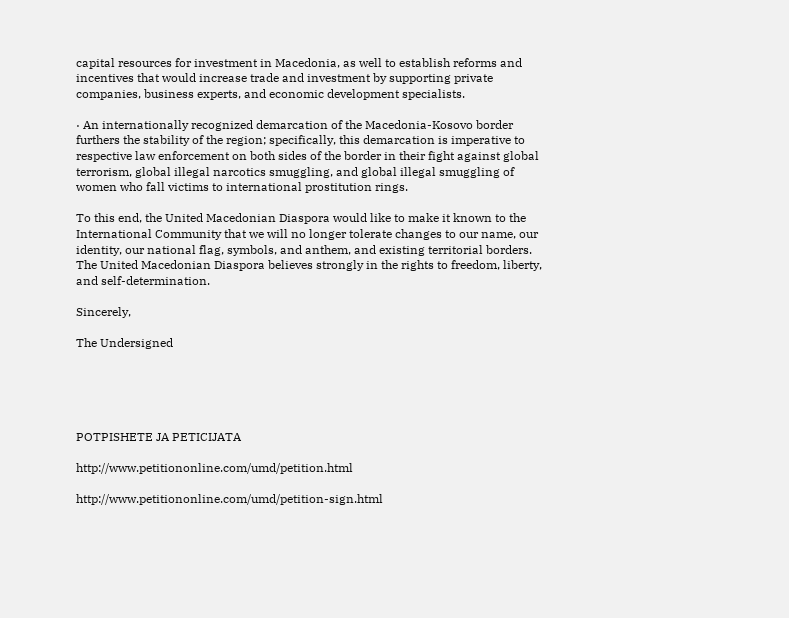capital resources for investment in Macedonia, as well to establish reforms and incentives that would increase trade and investment by supporting private companies, business experts, and economic development specialists.

· An internationally recognized demarcation of the Macedonia-Kosovo border furthers the stability of the region; specifically, this demarcation is imperative to respective law enforcement on both sides of the border in their fight against global terrorism, global illegal narcotics smuggling, and global illegal smuggling of women who fall victims to international prostitution rings.

To this end, the United Macedonian Diaspora would like to make it known to the International Community that we will no longer tolerate changes to our name, our identity, our national flag, symbols, and anthem, and existing territorial borders. The United Macedonian Diaspora believes strongly in the rights to freedom, liberty, and self-determination.

Sincerely,

The Undersigned





POTPISHETE JA PETICIJATA

http://www.petitiononline.com/umd/petition.html

http://www.petitiononline.com/umd/petition-sign.html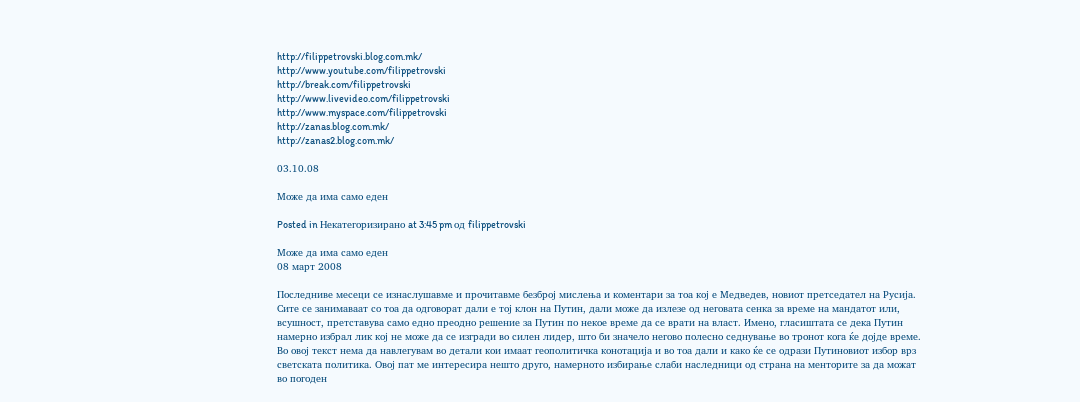http://filippetrovski.blog.com.mk/
http://www.youtube.com/filippetrovski
http://break.com/filippetrovski
http://www.livevideo.com/filippetrovski
http://www.myspace.com/filippetrovski
http://zanas.blog.com.mk/
http://zanas2.blog.com.mk/

03.10.08

Може да има само еден

Posted in Некатегоризирано at 3:45 pm од filippetrovski

Може да има само еден
08 март 2008

Последниве месеци се изнаслушавме и прочитавме безброј мислења и коментари за тоа кој е Медведев, новиот претседател на Русија. Сите се занимаваат со тоа да одговорат дали е тој клон на Путин, дали може да излезе од неговата сенка за време на мандатот или, всушност, претставува само едно преодно решение за Путин по некое време да се врати на власт. Имено, гласиштата се дека Путин намерно избрал лик кој не може да се изгради во силен лидер, што би значело негово полесно седнување во тронот кога ќе дојде време. Во овој текст нема да навлегувам во детали кои имаат геополитичка конотација и во тоа дали и како ќе се одрази Путиновиот избор врз светската политика. Овој пат ме интересира нешто друго, намерното избирање слаби наследници од страна на менторите за да можат во погоден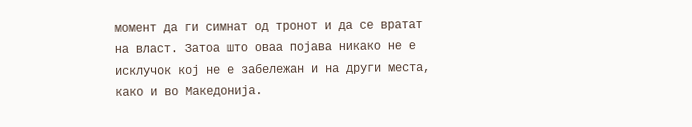момент да ги симнат од тронот и да се вратат на власт. Затоа што оваа појава никако не е исклучок кој не е забележан и на други места, како и во Македонија.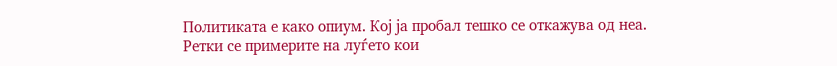Политиката е како опиум. Кој ја пробал тешко се откажува од неа. Ретки се примерите на луѓето кои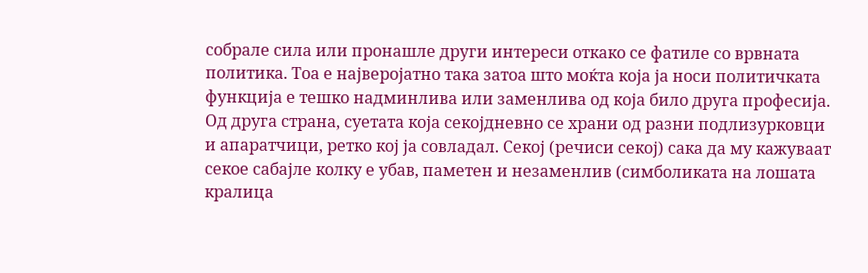собрале сила или пронашле други интереси откако се фатиле со врвната политика. Тоа е најверојатно така затоа што моќта која ја носи политичката функција е тешко надминлива или заменлива од која било друга професија. Од друга страна, суетата која секојдневно се храни од разни подлизурковци и апаратчици, ретко кој ја совладал. Секој (речиси секој) сака да му кажуваат секое сабајле колку е убав, паметен и незаменлив (симболиката на лошата кралица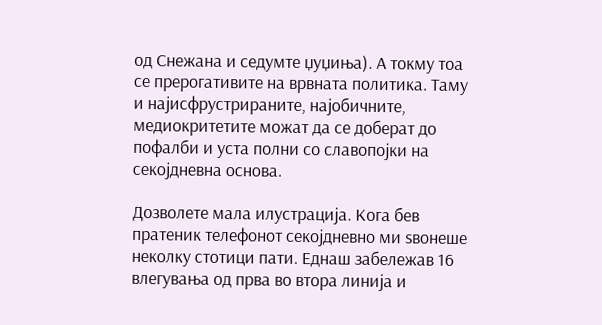од Снежана и седумте џуџиња). А токму тоа се прерогативите на врвната политика. Таму и најисфрустрираните, најобичните, медиокритетите можат да се доберат до пофалби и уста полни со славопојки на секојдневна основа.

Дозволете мала илустрација. Кога бев пратеник телефонот секојдневно ми ѕвонеше неколку стотици пати. Еднаш забележав 16 влегувања од прва во втора линија и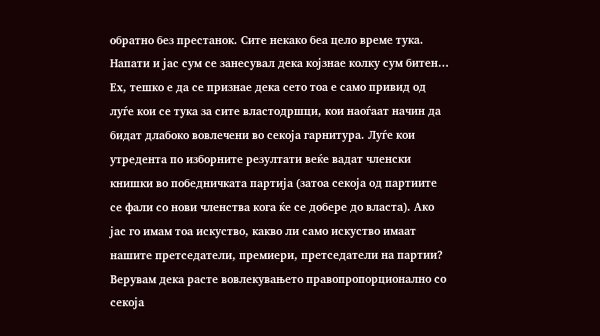обратно без престанок. Сите некако беа цело време тука. Напати и јас сум се занесувал дека којзнае колку сум битен… Ех, тешко е да се признае дека сето тоа е само привид од луѓе кои се тука за сите властодршци, кои наоѓаат начин да бидат длабоко вовлечени во секоја гарнитура. Луѓе кои утредента по изборните резултати веќе вадат членски книшки во победничката партија (затоа секоја од партиите се фали со нови членства кога ќе се добере до власта). Ако јас го имам тоа искуство, какво ли само искуство имаат нашите претседатели, премиери, претседатели на партии? Верувам дека расте вовлекувањето правопропорционално со секоја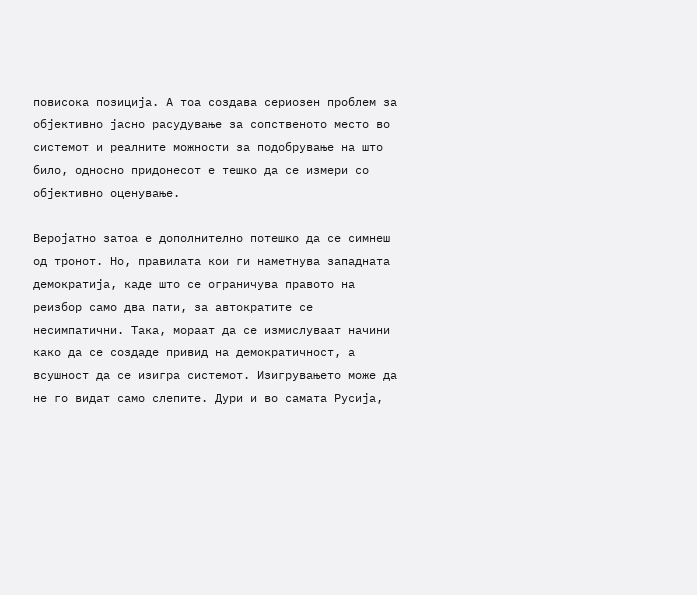повисока позиција. А тоа создава сериозен проблем за објективно јасно расудување за сопственото место во системот и реалните можности за подобрување на што било, односно придонесот е тешко да се измери со објективно оценување.

Веројатно затоа е дополнително потешко да се симнеш од тронот. Но, правилата кои ги наметнува западната демократија, каде што се ограничува правото на реизбор само два пати, за автократите се несимпатични. Така, мораат да се измислуваат начини како да се создаде привид на демократичност, а всушност да се изигра системот. Изигрувањето може да не го видат само слепите. Дури и во самата Русија,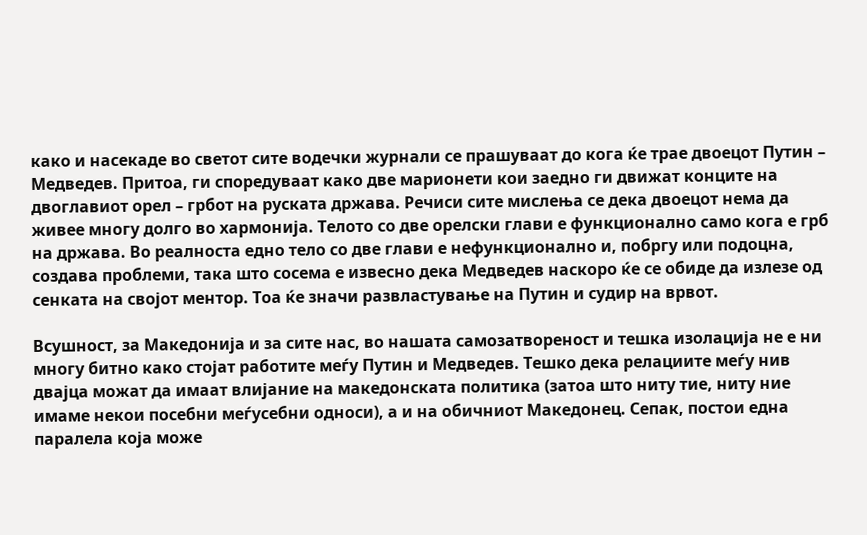како и насекаде во светот сите водечки журнали се прашуваат до кога ќе трае двоецот Путин – Медведев. Притоа, ги споредуваат како две марионети кои заедно ги движат конците на двоглавиот орел – грбот на руската држава. Речиси сите мислења се дека двоецот нема да живее многу долго во хармонија. Телото со две орелски глави е функционално само кога е грб на држава. Во реалноста едно тело со две глави е нефункционално и, побргу или подоцна, создава проблеми, така што сосема е извесно дека Медведев наскоро ќе се обиде да излезе од сенката на својот ментор. Тоа ќе значи развластување на Путин и судир на врвот.

Всушност, за Македонија и за сите нас, во нашата самозатвореност и тешка изолација не е ни многу битно како стојат работите меѓу Путин и Медведев. Тешко дека релациите меѓу нив двајца можат да имаат влијание на македонската политика (затоа што ниту тие, ниту ние имаме некои посебни меѓусебни односи), а и на обичниот Македонец. Сепак, постои една паралела која може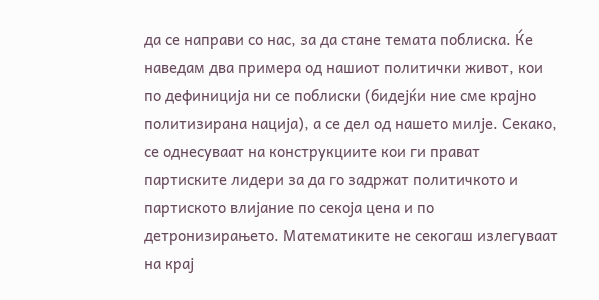да се направи со нас, за да стане темата поблиска. Ќе наведам два примера од нашиот политички живот, кои по дефиниција ни се поблиски (бидејќи ние сме крајно политизирана нација), а се дел од нашето милје. Секако, се однесуваат на конструкциите кои ги прават партиските лидери за да го задржат политичкото и партиското влијание по секоја цена и по детронизирањето. Математиките не секогаш излегуваат на крај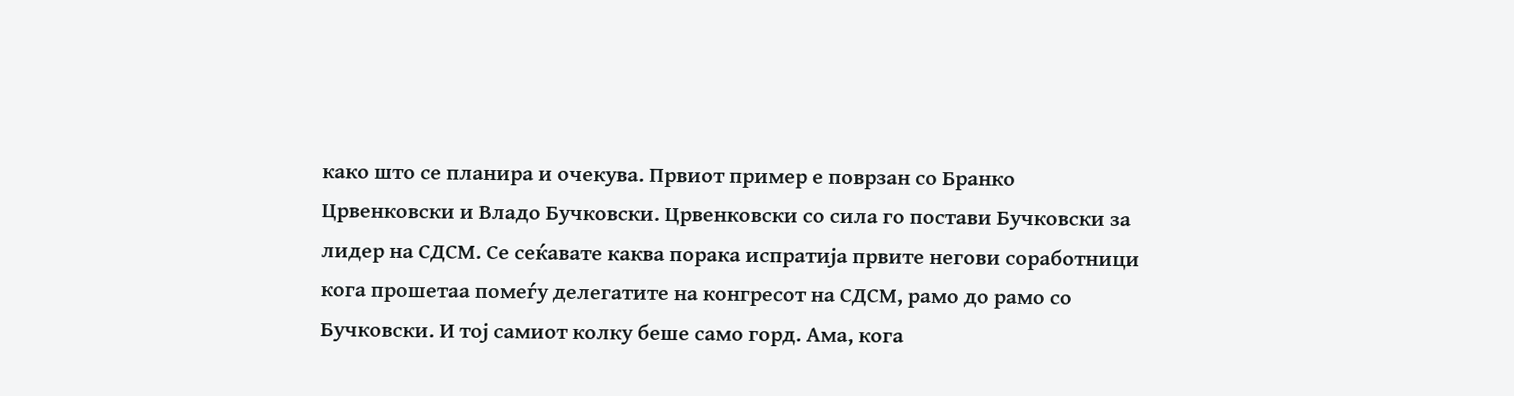како што се планира и очекува. Првиот пример е поврзан со Бранко Црвенковски и Владо Бучковски. Црвенковски со сила го постави Бучковски за лидер на СДСМ. Се сеќавате каква порака испратија првите негови соработници кога прошетаа помеѓу делегатите на конгресот на СДСМ, рамо до рамо со Бучковски. И тој самиот колку беше само горд. Ама, кога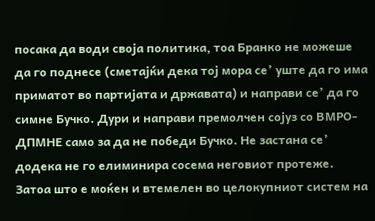посака да води своја политика, тоа Бранко не можеше да го поднесе (сметајќи дека тој мора се’ уште да го има приматот во партијата и државата) и направи се’ да го симне Бучко. Дури и направи премолчен сојуз со ВМРО-ДПМНЕ само за да не победи Бучко. Не застана се’ додека не го елиминира сосема неговиот протеже. Затоа што е моќен и втемелен во целокупниот систем на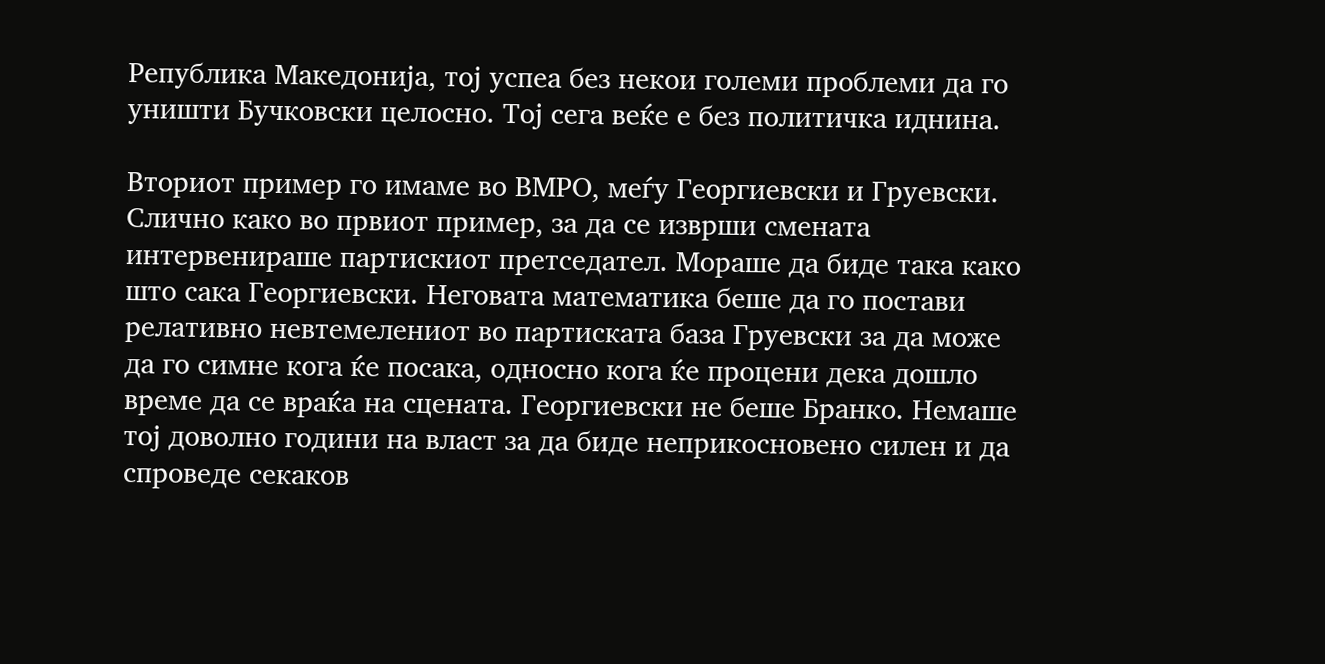Република Македонија, тој успеа без некои големи проблеми да го уништи Бучковски целосно. Тој сега веќе е без политичка иднина.

Вториот пример го имаме во ВМРО, меѓу Георгиевски и Груевски. Слично како во првиот пример, за да се изврши смената интервенираше партискиот претседател. Мораше да биде така како што сака Георгиевски. Неговата математика беше да го постави релативно невтемелениот во партиската база Груевски за да може да го симне кога ќе посака, односно кога ќе процени дека дошло време да се враќа на сцената. Георгиевски не беше Бранко. Немаше тој доволно години на власт за да биде неприкосновено силен и да спроведе секаков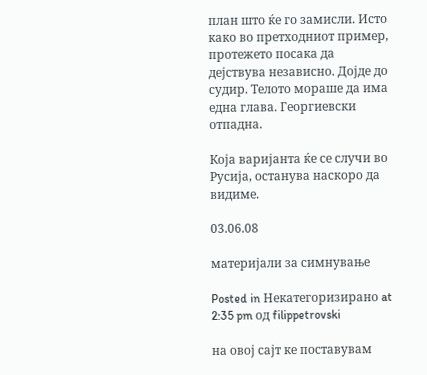план што ќе го замисли. Исто како во претходниот пример, протежето посака да дејствува независно. Дојде до судир. Телото мораше да има една глава. Георгиевски отпадна.

Која варијанта ќе се случи во Русија, останува наскоро да видиме.

03.06.08

материјали за симнување

Posted in Некатегоризирано at 2:35 pm од filippetrovski

на овој сајт ке поставувам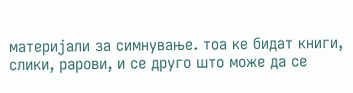материјали за симнување. тоа ке бидат книги, слики, рарови, и се друго што може да се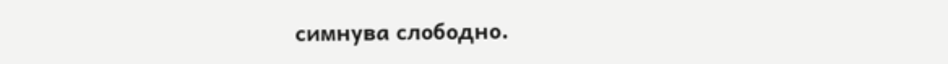симнува слободно.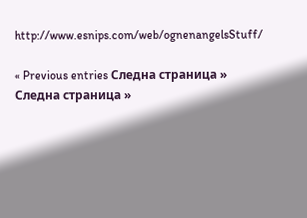http://www.esnips.com/web/ognenangelsStuff/

« Previous entries Следна страница » Следна страница »